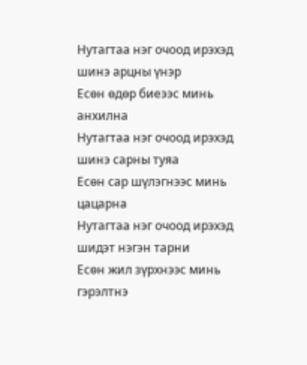Нутагтаа нэг очоод ирэхэд шинэ арцны үнэр
Есөн өдөр биеээс минь анхилна
Нутагтаа нэг очоод ирэхэд шинэ сарны туяа
Есөн сар шүлэгнээс минь цацарна
Нутагтаа нэг очоод ирэхэд шидэт нэгэн тарни
Есөн жил зүрхнээс минь гэрэлтнэ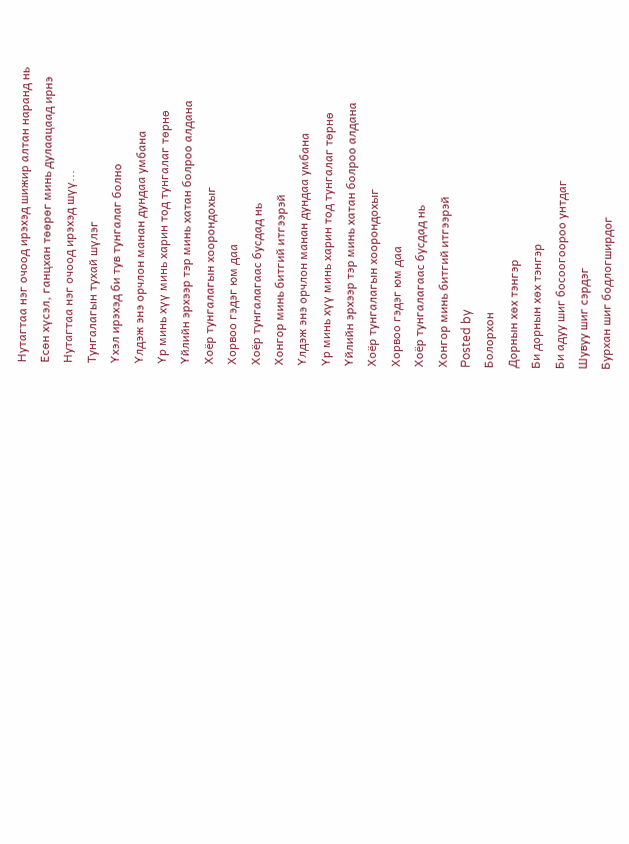Нутагтаа нэг очоод ирэхэд шижир алтан наранд нь
Есөн хүсэл, ганцхан төөрөг минь дулаацаад ирнэ
Нутагтаа нэг очоод ирэхэд шүү...
Тунгалагын тухай шүлэг
Үхэл ирэхэд би тув тунгалаг болно
Үлдэж энэ орчлон манан дундаа умбана
Үр минь хүү минь харин тод тунгалаг төрнө
Үйлийн эрхээр тэр минь хатан болроо алдана
Хоёр тунгалагын хоорондохыг
Хорвоо гэдэг юм даа
Хоёр тунгалагаас бусдад нь
Хонгор минь битгий итгээрэй
Үлдэж энэ орчлон манан дундаа умбана
Үр минь хүү минь харин тод тунгалаг төрнө
Үйлийн эрхээр тэр минь хатан болроо алдана
Хоёр тунгалагын хоорондохыг
Хорвоо гэдэг юм даа
Хоёр тунгалагаас бусдад нь
Хонгор минь битгий итгээрэй
Posted by
Болорхон
Дорнын хөх тэнгэр
Би дорнын хөх тэнгэр
Би адуу шиг босоогоороо унтдаг
Шувуу шиг сэрдэг
Бурхан шиг бодлогширдог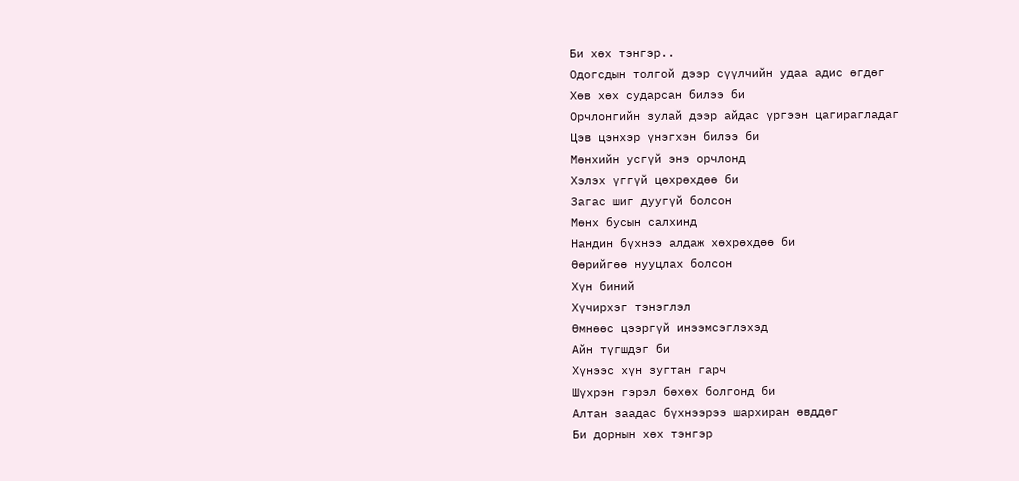Би хөх тэнгэр..
Одогсдын толгой дээр сүүлчийн удаа адис өгдөг
Хөв хөх сударсан билээ би
Орчлонгийн зулай дээр айдас үргээн цагирагладаг
Цэв цэнхэр үнэгхэн билээ би
Мөнхийн усгүй энэ орчлонд
Хэлэх үггүй цөхрөхдөө би
Загас шиг дуугүй болсон
Мөнх бусын салхинд
Нандин бүхнээ алдаж хөхрөхдөө би
Өөрийгөө нууцлах болсон
Хүн биний
Хүчирхэг тэнэглэл
Өмнөөс цээргүй инээмсэглэхэд
Айн түгшдэг би
Хүнээс хүн зугтан гарч
Шүхрэн гэрэл бөхөх болгонд би
Алтан заадас бүхнээрээ шархиран өвддөг
Би дорнын хөх тэнгэр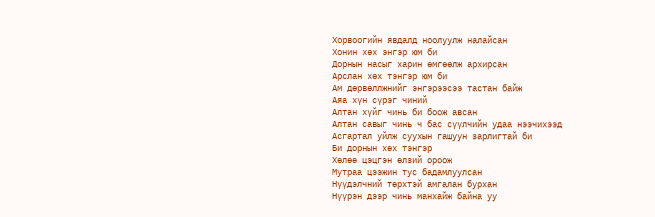Хорвоогийн явдалд ноолуулж налайсан
Хонин хөх энгэр юм би
Дорнын насыг харин өмгөөлж архирсан
Арслан хөх тэнгэр юм би
Ам дөрвөллжнийг энгэрээсээ тастан байж
Аяа хүн сүрэг чиний
Алтан хүйг чинь би боож авсан
Алтан савыг чинь ч бас сүүлчийн удаа нээчихээд
Асгартал уйлж суухын гашуун зарлигтай би
Би дорнын хөх тэнгэр
Хөлөө цэцгэн өлзий ороож
Мутраа цээжин тус бадамлуулсан
Нүүдэлчний төрхтэй амгалан бурхан
Нүүрэн дээр чинь манхайж байна уу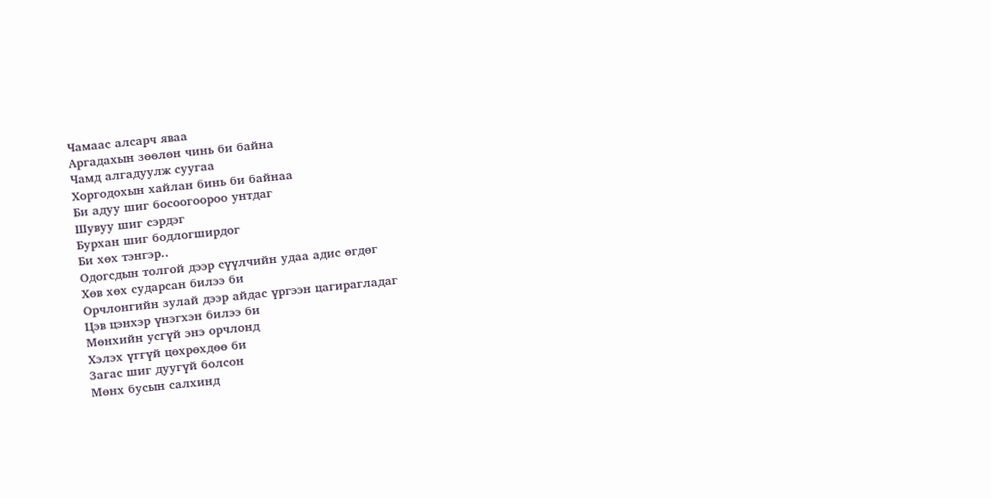Чамаас алсарч яваа
Аргадахын зөөлөн чинь би байна
Чамд алгадуулж суугаа
Хоргодохын хайлан бинь би байнаа
Би адуу шиг босоогоороо унтдаг
Шувуу шиг сэрдэг
Бурхан шиг бодлогширдог
Би хөх тэнгэр..
Одогсдын толгой дээр сүүлчийн удаа адис өгдөг
Хөв хөх сударсан билээ би
Орчлонгийн зулай дээр айдас үргээн цагирагладаг
Цэв цэнхэр үнэгхэн билээ би
Мөнхийн усгүй энэ орчлонд
Хэлэх үггүй цөхрөхдөө би
Загас шиг дуугүй болсон
Мөнх бусын салхинд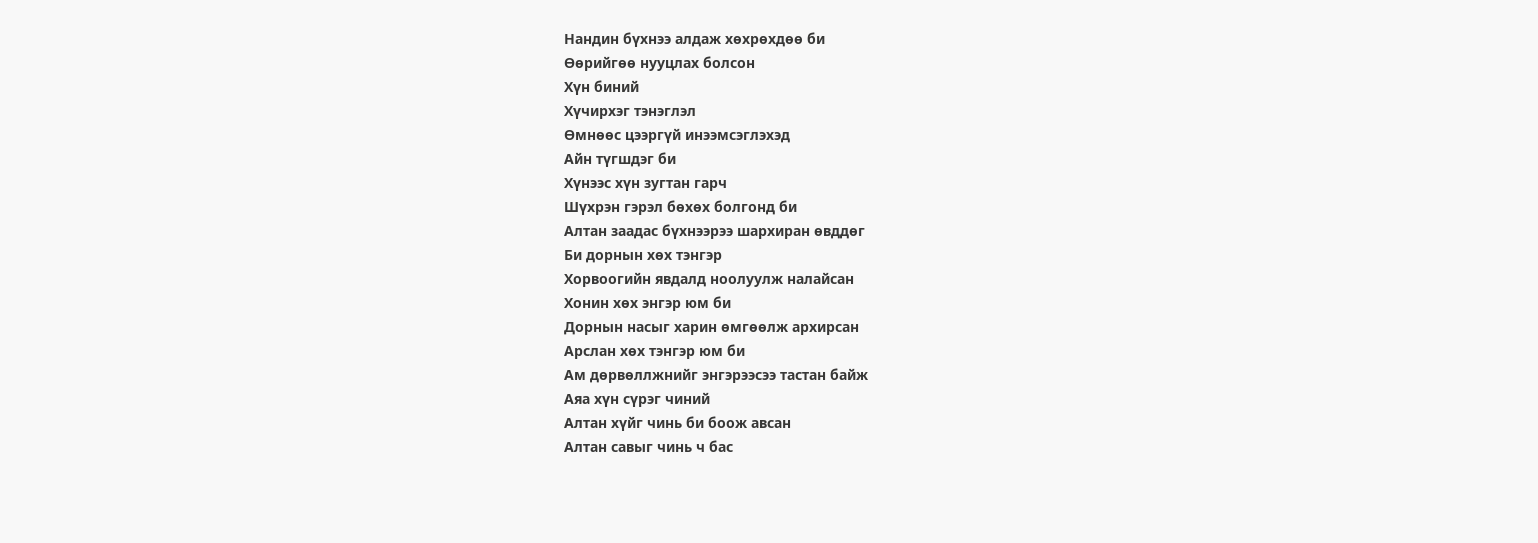Нандин бүхнээ алдаж хөхрөхдөө би
Өөрийгөө нууцлах болсон
Хүн биний
Хүчирхэг тэнэглэл
Өмнөөс цээргүй инээмсэглэхэд
Айн түгшдэг би
Хүнээс хүн зугтан гарч
Шүхрэн гэрэл бөхөх болгонд би
Алтан заадас бүхнээрээ шархиран өвддөг
Би дорнын хөх тэнгэр
Хорвоогийн явдалд ноолуулж налайсан
Хонин хөх энгэр юм би
Дорнын насыг харин өмгөөлж архирсан
Арслан хөх тэнгэр юм би
Ам дөрвөллжнийг энгэрээсээ тастан байж
Аяа хүн сүрэг чиний
Алтан хүйг чинь би боож авсан
Алтан савыг чинь ч бас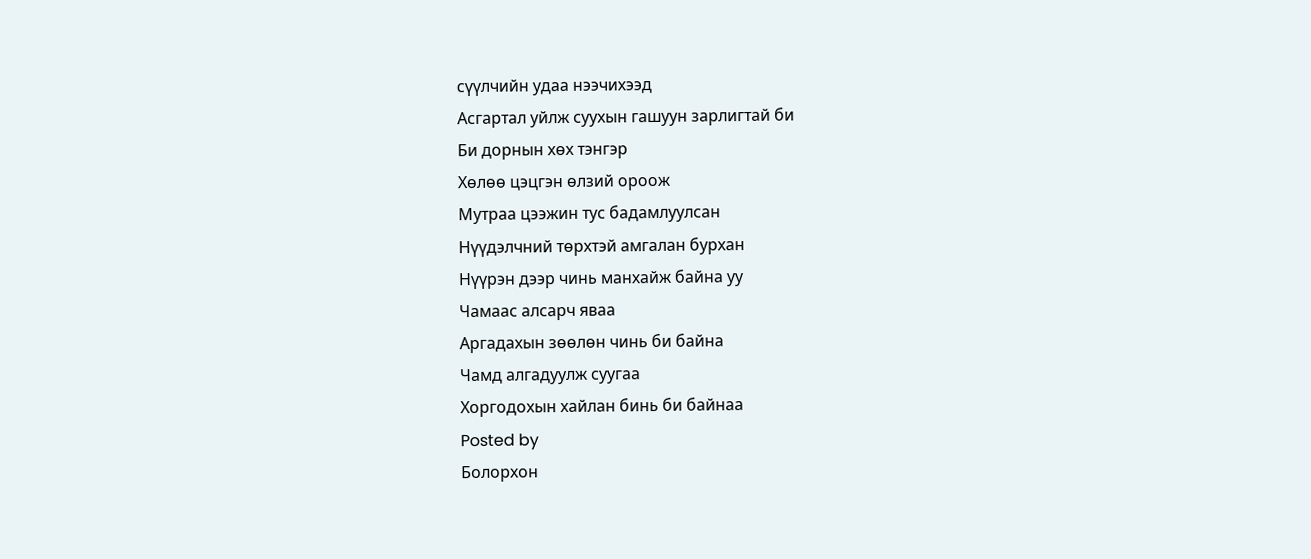сүүлчийн удаа нээчихээд
Асгартал уйлж суухын гашуун зарлигтай би
Би дорнын хөх тэнгэр
Хөлөө цэцгэн өлзий ороож
Мутраа цээжин тус бадамлуулсан
Нүүдэлчний төрхтэй амгалан бурхан
Нүүрэн дээр чинь манхайж байна уу
Чамаас алсарч яваа
Аргадахын зөөлөн чинь би байна
Чамд алгадуулж суугаа
Хоргодохын хайлан бинь би байнаа
Posted by
Болорхон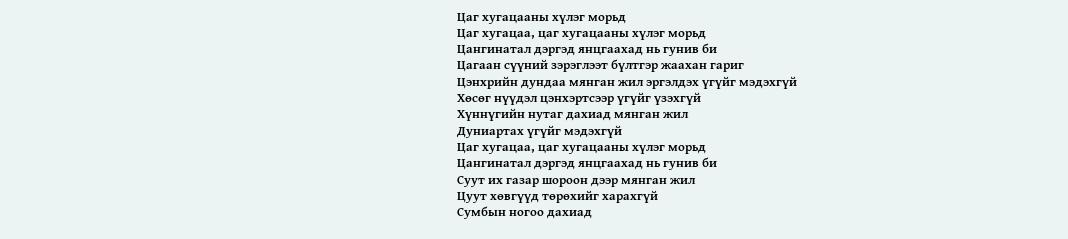Цаг хугацааны хүлэг морьд
Цаг хугацаа, цаг хугацааны хүлэг морьд
Цангинатал дэргэд янцгаахад нь гунив би
Цагаан сүүний зэрэглээт бүлтгэр жаахан гариг
Цэнхрийн дундаа мянган жил эргэлдэх үгүйг мэдэхгүй
Хөсөг нүүдэл цэнхэртсээр үгүйг үзэхгүй
Хүннүгийн нутаг дахиад мянган жил
Дуниартах үгүйг мэдэхгүй
Цаг хугацаа, цаг хугацааны хүлэг морьд
Цангинатал дэргэд янцгаахад нь гунив би
Суут их газар шороон дээр мянган жил
Цуут хөвгүүд төрөхийг харахгүй
Сумбын ногоо дахиад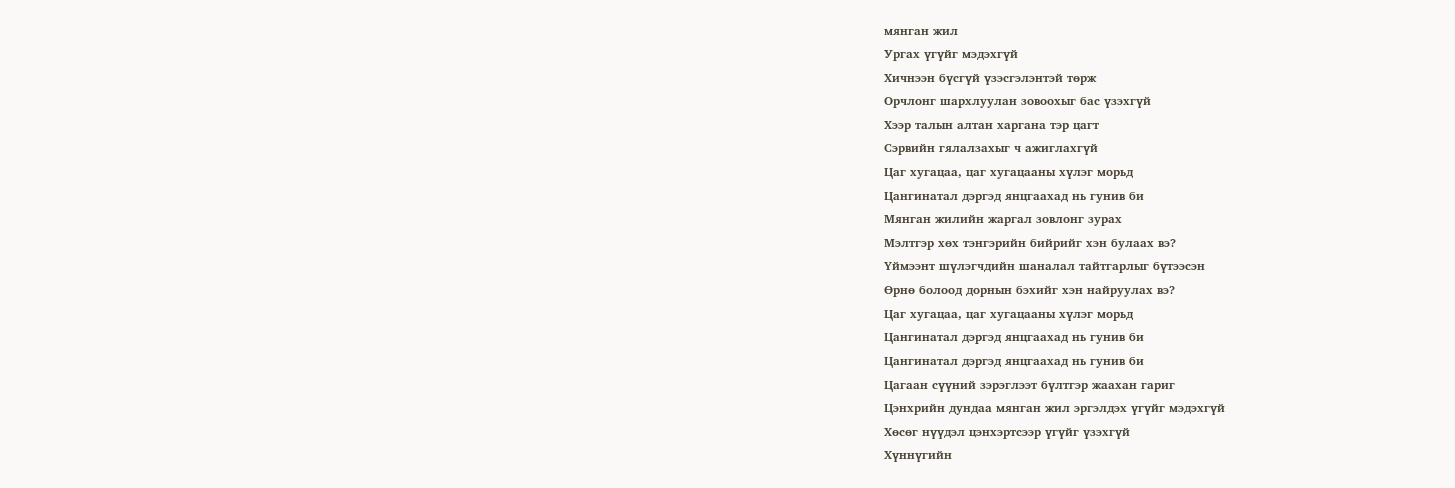мянган жил
Ургах үгүйг мэдэхгүй
Хичнээн бүсгүй үзэсгэлэнтэй төрж
Орчлонг шархлуулан зовоохыг бас үзэхгүй
Хээр талын алтан харгана тэр цагт
Сэрвийн гялалзахыг ч ажиглахгүй
Цаг хугацаа, цаг хугацааны хүлэг морьд
Цангинатал дэргэд янцгаахад нь гунив би
Мянган жилийн жаргал зовлонг зурах
Мэлтгэр хөх тэнгэрийн бийрийг хэн булаах вэ?
Үймээнт шүлэгчдийн шаналал тайтгарлыг бүтээсэн
Өрнө болоод дорнын бэхийг хэн найруулах вэ?
Цаг хугацаа, цаг хугацааны хүлэг морьд
Цангинатал дэргэд янцгаахад нь гунив би
Цангинатал дэргэд янцгаахад нь гунив би
Цагаан сүүний зэрэглээт бүлтгэр жаахан гариг
Цэнхрийн дундаа мянган жил эргэлдэх үгүйг мэдэхгүй
Хөсөг нүүдэл цэнхэртсээр үгүйг үзэхгүй
Хүннүгийн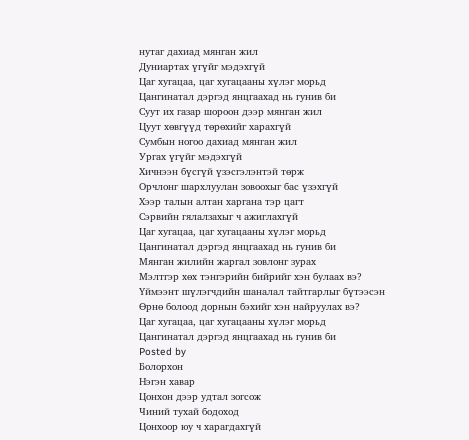нутаг дахиад мянган жил
Дуниартах үгүйг мэдэхгүй
Цаг хугацаа, цаг хугацааны хүлэг морьд
Цангинатал дэргэд янцгаахад нь гунив би
Суут их газар шороон дээр мянган жил
Цуут хөвгүүд төрөхийг харахгүй
Сумбын ногоо дахиад мянган жил
Ургах үгүйг мэдэхгүй
Хичнээн бүсгүй үзэсгэлэнтэй төрж
Орчлонг шархлуулан зовоохыг бас үзэхгүй
Хээр талын алтан харгана тэр цагт
Сэрвийн гялалзахыг ч ажиглахгүй
Цаг хугацаа, цаг хугацааны хүлэг морьд
Цангинатал дэргэд янцгаахад нь гунив би
Мянган жилийн жаргал зовлонг зурах
Мэлтгэр хөх тэнгэрийн бийрийг хэн булаах вэ?
Үймээнт шүлэгчдийн шаналал тайтгарлыг бүтээсэн
Өрнө болоод дорнын бэхийг хэн найруулах вэ?
Цаг хугацаа, цаг хугацааны хүлэг морьд
Цангинатал дэргэд янцгаахад нь гунив би
Posted by
Болорхон
Нэгэн хавар
Цонхон дээр удтал зогсож
Чиний тухай бодoход
Цонхоор юу ч харагдахгүй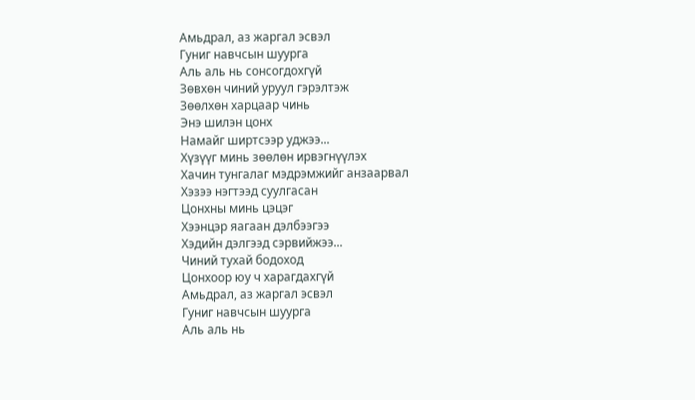Амьдрал, аз жаргал эсвэл
Гуниг навчсын шуурга
Аль аль нь сонсогдохгүй
Зөвхөн чиний уруул гэрэлтэж
Зөөлхөн харцаар чинь
Энэ шилэн цонх
Намайг ширтсээр уджээ...
Хүзүүг минь зөөлөн ирвэгнүүлэх
Хачин тунгалаг мэдрэмжийг анзаарвал
Хэзээ нэгтээд суулгасан
Цонхны минь цэцэг
Хээнцэр яагаан дэлбээгээ
Хэдийн дэлгээд сэрвийжээ...
Чиний тухай бодoход
Цонхоор юу ч харагдахгүй
Амьдрал, аз жаргал эсвэл
Гуниг навчсын шуурга
Аль аль нь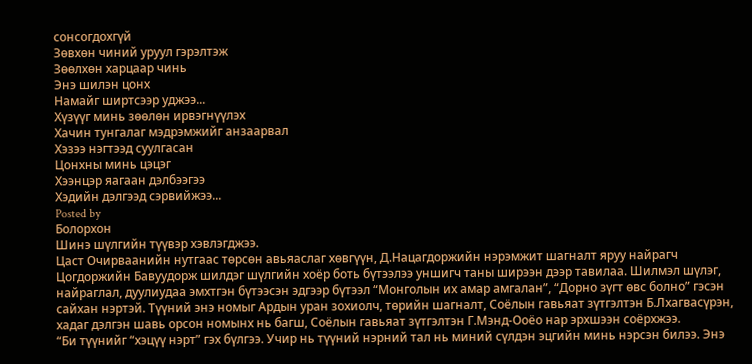сонсогдохгүй
Зөвхөн чиний уруул гэрэлтэж
Зөөлхөн харцаар чинь
Энэ шилэн цонх
Намайг ширтсээр уджээ...
Хүзүүг минь зөөлөн ирвэгнүүлэх
Хачин тунгалаг мэдрэмжийг анзаарвал
Хэзээ нэгтээд суулгасан
Цонхны минь цэцэг
Хээнцэр яагаан дэлбээгээ
Хэдийн дэлгээд сэрвийжээ...
Posted by
Болорхон
Шинэ шүлгийн түүвэр хэвлэгджээ.
Цаст Очирваанийн нутгаас төрсөн авьяаслаг хөвгүүн, Д.Нацагдоржийн нэрэмжит шагналт яруу найрагч Цогдоржийн Бавуудорж шилдэг шүлгийн хоёр боть бүтээлээ уншигч таны ширээн дээр тавилаа. Шилмэл шүлэг, найраглал, дуулиудаа эмхтгэн бүтээсэн эдгээр бүтээл “Монголын их амар амгалан”, “Дорно зүгт өвс болно” гэсэн сайхан нэртэй. Түүний энэ номыг Ардын уран зохиолч, төрийн шагналт, Соёлын гавьяат зүтгэлтэн Б.Лхагвасүрэн, хадаг дэлгэн шавь орсон номынх нь багш, Соёлын гавьяат зүтгэлтэн Г.Мэнд-Ооёо нар эрхшээн соёрхжээ.
“Би түүнийг “хэцүү нэрт” гэх бүлгээ. Учир нь түүний нэрний тал нь миний сүлдэн эцгийн минь нэрсэн билээ. Энэ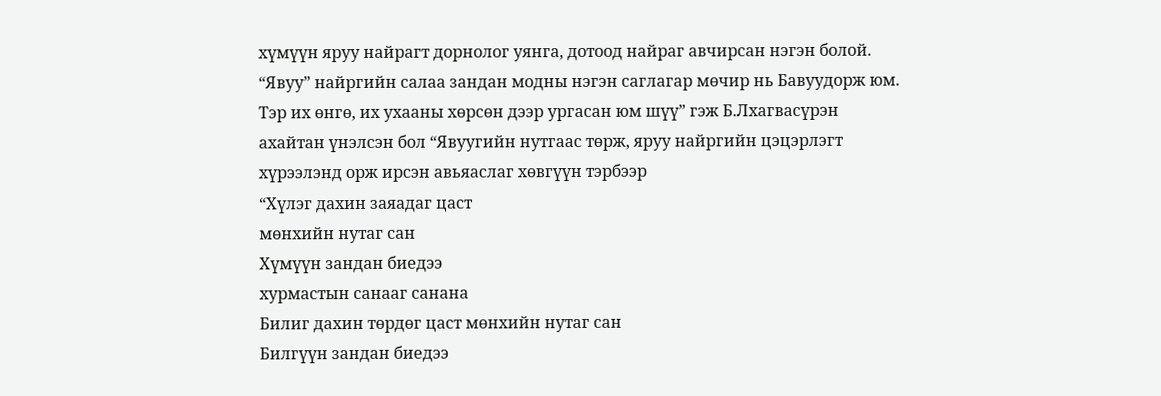хүмүүн яруу найрагт дорнолог уянга, дотоод найраг авчирсан нэгэн болой. “Явуу” найргийн салаа зандан модны нэгэн саглагар мөчир нь Бавуудорж юм. Тэр их өнгө, их ухааны хөрсөн дээр ургасан юм шүү” гэж Б.Лхагвасүрэн ахайтан үнэлсэн бол “Явуугийн нутгаас төрж, яруу найргийн цэцэрлэгт хүрээлэнд орж ирсэн авьяаслаг хөвгүүн тэрбээр
“Хүлэг дахин заяадаг цаст
мөнхийн нутаг сан
Хүмүүн зандан биедээ
хурмастын санааг санана
Билиг дахин төрдөг цаст мөнхийн нутаг сан
Билгүүн зандан биедээ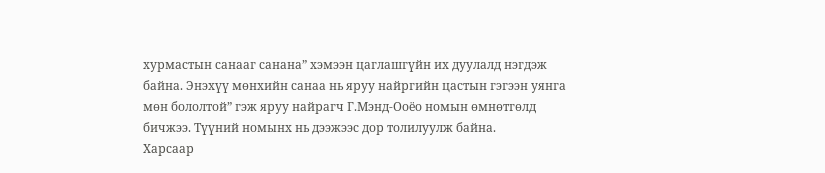хурмастын санааг санана” хэмээн цаглашгүйн их дуулалд нэгдэж байна. Энэхүү мөнхийн санаа нь яруу найргийн цастын гэгээн уянга мөн бололтой” гэж яруу найрагч Г.Мэнд-Ооёо номын өмнөтгөлд бичжээ. Түүний номынх нь дээжээс дор толилуулж байна.
Харсаар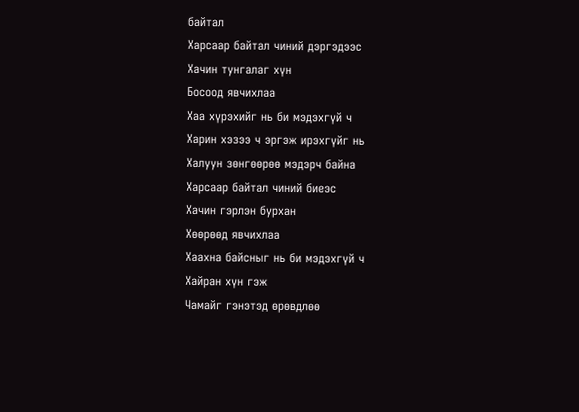байтал
Харсаар байтал чиний дэргэдээс
Хачин тунгалаг хүн
Босоод явчихлаа
Хаа хүрэхийг нь би мэдэхгүй ч
Харин хэзээ ч эргэж ирэхгүйг нь
Халуун зөнгөөрөө мэдэрч байна
Харсаар байтал чиний биеэс
Хачин гэрлэн бурхан
Хөөрөөд явчихлаа
Хаахна байсныг нь би мэдэхгүй ч
Хайран хүн гэж
Чамайг гэнэтэд өрөвдлөө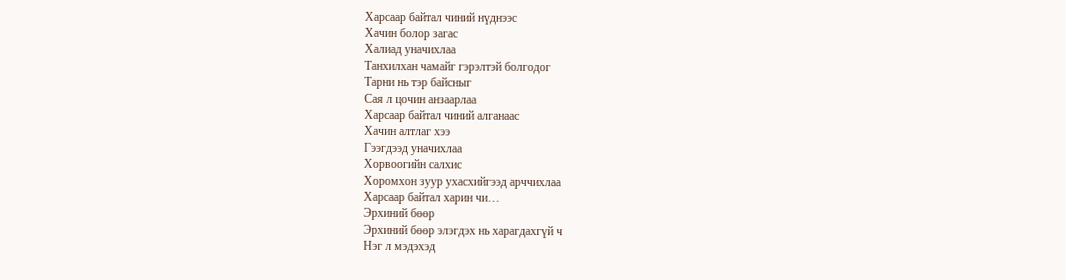Харсаар байтал чиний нүднээс
Хачин болор загас
Халиад уначихлаа
Танхилхан чамайг гэрэлтэй болгодог
Тарни нь тэр байсныг
Сая л цочин анзаарлаа
Харсаар байтал чиний алганаас
Хачин алтлаг хээ
Гээгдээд уначихлаа
Хорвоогийн салхис
Хоромхон зуур ухасхийгээд арччихлаа
Харсаар байтал харин чи…
Эрхиний бөөр
Эрхиний бөөр элэгдэх нь харагдахгүй ч
Нэг л мэдэхэд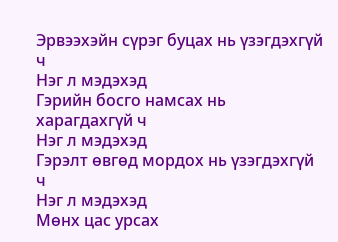Эрвээхэйн сүрэг буцах нь үзэгдэхгүй ч
Нэг л мэдэхэд
Гэрийн босго намсах нь харагдахгүй ч
Нэг л мэдэхэд
Гэрэлт өвгөд мордох нь үзэгдэхгүй ч
Нэг л мэдэхэд
Мөнх цас урсах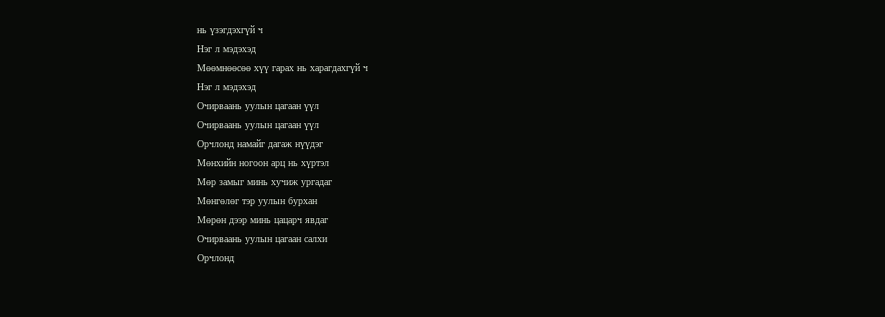нь үзэгдэхгүй ч
Нэг л мэдэхэд
Мөөмнөөсөө хүү гарах нь харагдахгүй ч
Нэг л мэдэхэд
Очирваань уулын цагаан үүл
Очирваань уулын цагаан үүл
Орчлонд намайг дагаж нүүдэг
Мөнхийн ногоон арц нь хүртэл
Мөр замыг минь хучиж ургадаг
Мөнгөлөг тэр уулын бурхан
Мөрөн дээр минь цацарч явдаг
Очирваань уулын цагаан салхи
Орчлонд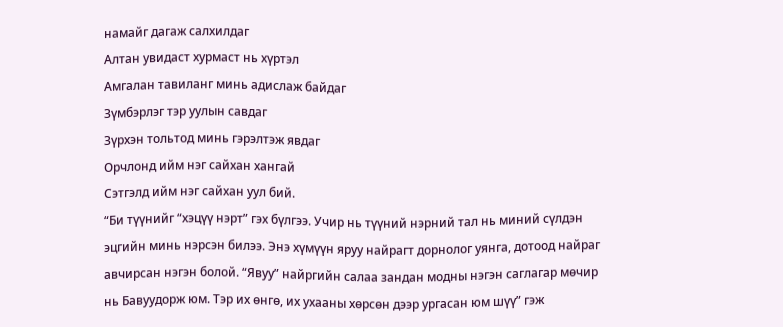намайг дагаж салхилдаг
Алтан увидаст хурмаст нь хүртэл
Амгалан тавиланг минь адислаж байдаг
Зүмбэрлэг тэр уулын савдаг
Зүрхэн тольтод минь гэрэлтэж явдаг
Орчлонд ийм нэг сайхан хангай
Сэтгэлд ийм нэг сайхан уул бий.
“Би түүнийг “хэцүү нэрт” гэх бүлгээ. Учир нь түүний нэрний тал нь миний сүлдэн эцгийн минь нэрсэн билээ. Энэ хүмүүн яруу найрагт дорнолог уянга, дотоод найраг авчирсан нэгэн болой. “Явуу” найргийн салаа зандан модны нэгэн саглагар мөчир нь Бавуудорж юм. Тэр их өнгө, их ухааны хөрсөн дээр ургасан юм шүү” гэж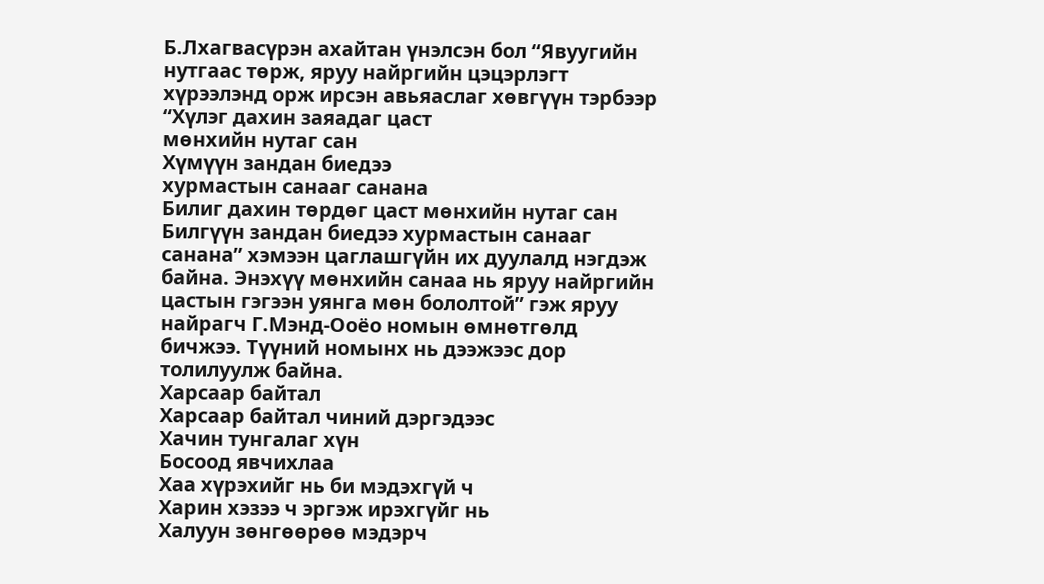Б.Лхагвасүрэн ахайтан үнэлсэн бол “Явуугийн нутгаас төрж, яруу найргийн цэцэрлэгт хүрээлэнд орж ирсэн авьяаслаг хөвгүүн тэрбээр
“Хүлэг дахин заяадаг цаст
мөнхийн нутаг сан
Хүмүүн зандан биедээ
хурмастын санааг санана
Билиг дахин төрдөг цаст мөнхийн нутаг сан
Билгүүн зандан биедээ хурмастын санааг санана” хэмээн цаглашгүйн их дуулалд нэгдэж байна. Энэхүү мөнхийн санаа нь яруу найргийн цастын гэгээн уянга мөн бололтой” гэж яруу найрагч Г.Мэнд-Ооёо номын өмнөтгөлд бичжээ. Түүний номынх нь дээжээс дор толилуулж байна.
Харсаар байтал
Харсаар байтал чиний дэргэдээс
Хачин тунгалаг хүн
Босоод явчихлаа
Хаа хүрэхийг нь би мэдэхгүй ч
Харин хэзээ ч эргэж ирэхгүйг нь
Халуун зөнгөөрөө мэдэрч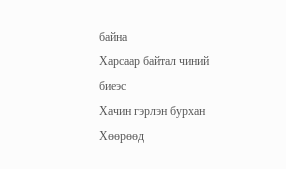байна
Харсаар байтал чиний биеэс
Хачин гэрлэн бурхан
Хөөрөөд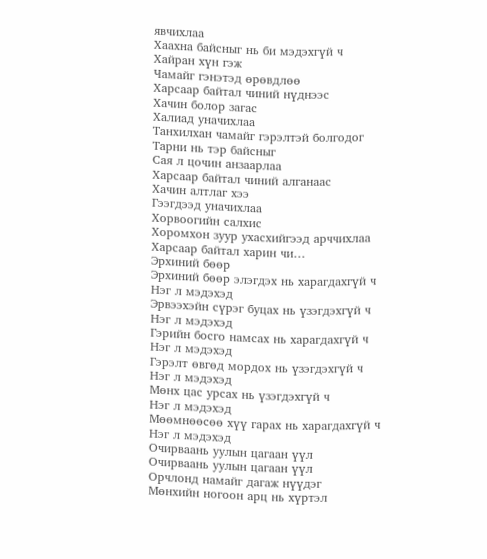явчихлаа
Хаахна байсныг нь би мэдэхгүй ч
Хайран хүн гэж
Чамайг гэнэтэд өрөвдлөө
Харсаар байтал чиний нүднээс
Хачин болор загас
Халиад уначихлаа
Танхилхан чамайг гэрэлтэй болгодог
Тарни нь тэр байсныг
Сая л цочин анзаарлаа
Харсаар байтал чиний алганаас
Хачин алтлаг хээ
Гээгдээд уначихлаа
Хорвоогийн салхис
Хоромхон зуур ухасхийгээд арччихлаа
Харсаар байтал харин чи…
Эрхиний бөөр
Эрхиний бөөр элэгдэх нь харагдахгүй ч
Нэг л мэдэхэд
Эрвээхэйн сүрэг буцах нь үзэгдэхгүй ч
Нэг л мэдэхэд
Гэрийн босго намсах нь харагдахгүй ч
Нэг л мэдэхэд
Гэрэлт өвгөд мордох нь үзэгдэхгүй ч
Нэг л мэдэхэд
Мөнх цас урсах нь үзэгдэхгүй ч
Нэг л мэдэхэд
Мөөмнөөсөө хүү гарах нь харагдахгүй ч
Нэг л мэдэхэд
Очирваань уулын цагаан үүл
Очирваань уулын цагаан үүл
Орчлонд намайг дагаж нүүдэг
Мөнхийн ногоон арц нь хүртэл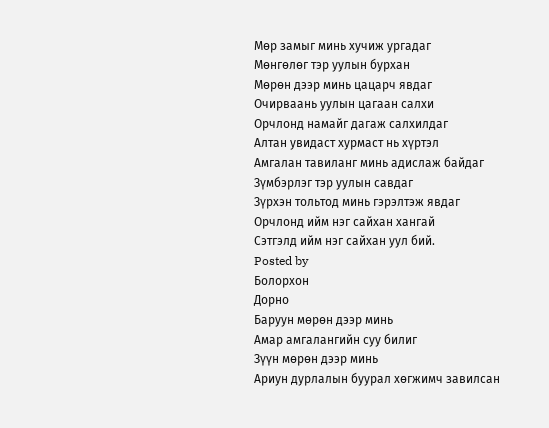Мөр замыг минь хучиж ургадаг
Мөнгөлөг тэр уулын бурхан
Мөрөн дээр минь цацарч явдаг
Очирваань уулын цагаан салхи
Орчлонд намайг дагаж салхилдаг
Алтан увидаст хурмаст нь хүртэл
Амгалан тавиланг минь адислаж байдаг
Зүмбэрлэг тэр уулын савдаг
Зүрхэн тольтод минь гэрэлтэж явдаг
Орчлонд ийм нэг сайхан хангай
Сэтгэлд ийм нэг сайхан уул бий.
Posted by
Болорхон
Дорно
Баруун мөрөн дээр минь
Амар амгалангийн суу билиг
Зүүн мөрөн дээр минь
Ариун дурлалын буурал хөгжимч завилсан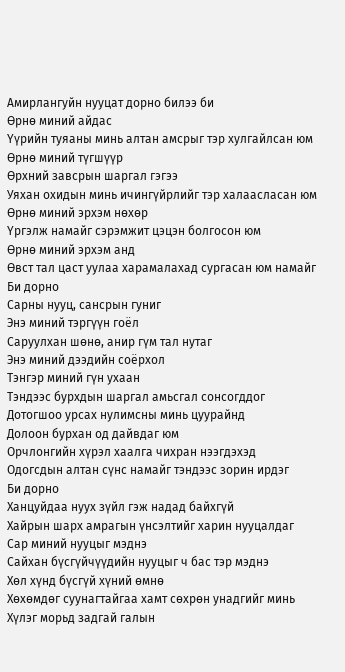Амирлангуйн нууцат дорно билээ би
Өрнө миний айдас
Үүрийн туяаны минь алтан амсрыг тэр хулгайлсан юм
Өрнө миний түгшүүр
Өрхний завсрын шаргал гэгээ
Уяхан охидын минь ичингүйрлийг тэр халаасласан юм
Өрнө миний эрхэм нөхөр
Үргэлж намайг сэрэмжит цэцэн болгосон юм
Өрнө миний эрхэм анд
Өвст тал цаст уулаа харамалахад сургасан юм намайг
Би дорно
Сарны нууц, сансрын гуниг
Энэ миний тэргүүн гоёл
Саруулхан шөнө, анир гүм тал нутаг
Энэ миний дээдийн соёрхол
Тэнгэр миний гүн ухаан
Тэндээс бурхдын шаргал амьсгал сонсогддог
Дотогшоо урсах нулимсны минь цуурайнд
Долоон бурхан од дайвдаг юм
Орчлонгийн хүрэл хаалга чихран нээгдэхэд
Одогсдын алтан сүнс намайг тэндээс зорин ирдэг
Би дорно
Ханцуйдаа нуух зүйл гэж надад байхгүй
Хайрын шарх амрагын үнсэлтийг харин нууцалдаг
Сар миний нууцыг мэднэ
Сайхан бүсгүйчүүдийн нууцыг ч бас тэр мэднэ
Хөл хүнд бүсгүй хүний өмнө
Хөхөмдөг суунагтайгаа хамт сөхрөн унадгийг минь
Хүлэг морьд задгай галын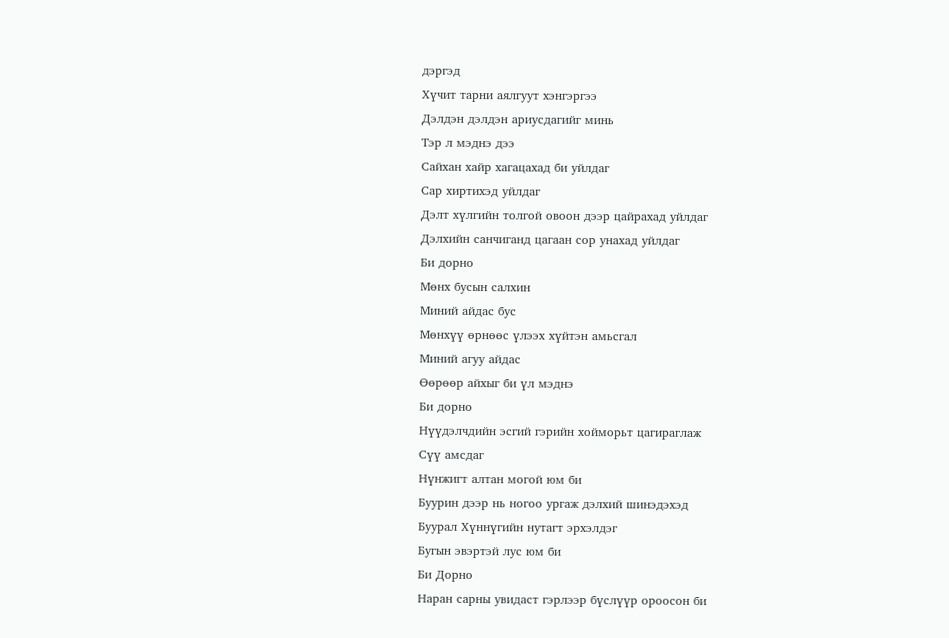дэргэд
Хүчит тарни аялгуут хэнгэргээ
Дэлдэн дэлдэн ариусдагийг минь
Тэр л мэднэ дээ
Сайхан хайр хагацахад би уйлдаг
Сар хиртихэд уйлдаг
Дэлт хүлгийн толгой овоон дээр цайрахад уйлдаг
Дэлхийн санчиганд цагаан сор унахад уйлдаг
Би дорно
Мөнх бусын салхин
Миний айдас бус
Мөнхүү өрнөөс үлээх хүйтэн амьсгал
Миний агуу айдас
Өөрөөр айхыг би үл мэднэ
Би дорно
Нүүдэлчдийн эсгий гэрийн хойморьт цагираглаж
Сүү амсдаг
Нүнжигт алтан могой юм би
Буурин дээр нь ногоо ургаж дэлхий шинэдэхэд
Буурал Хүннүгийн нутагт эрхэлдэг
Бугын эвэртэй лус юм би
Би Дорно
Наран сарны увидаст гэрлээр бүслүүр ороосон би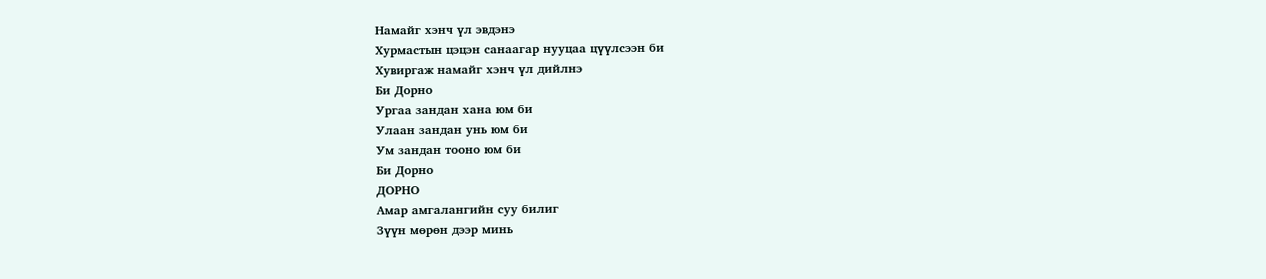Намайг хэнч үл эвдэнэ
Хурмастын цэцэн санаагар нууцаа цүүлсээн би
Хувиргаж намайг хэнч үл дийлнэ
Би Дорно
Ургаа зандан хана юм би
Улаан зандан унь юм би
Ум зандан тооно юм би
Би Дорно
ДОРНО
Амар амгалангийн суу билиг
Зүүн мөрөн дээр минь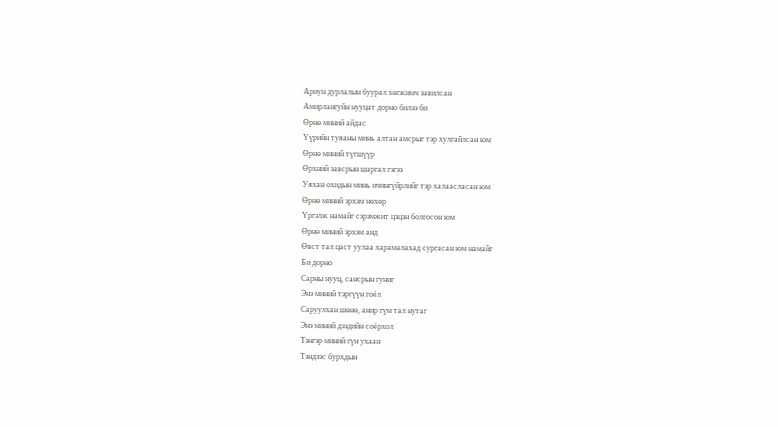Ариун дурлалын буурал хөгжимч завилсан
Амирлангуйн нууцат дорно билээ би
Өрнө миний айдас
Үүрийн туяаны минь алтан амсрыг тэр хулгайлсан юм
Өрнө миний түгшүүр
Өрхний завсрын шаргал гэгээ
Уяхан охидын минь ичингүйрлийг тэр халаасласан юм
Өрнө миний эрхэм нөхөр
Үргэлж намайг сэрэмжит цэцэн болгосон юм
Өрнө миний эрхэм анд
Өвст тал цаст уулаа харамалахад сургасан юм намайг
Би дорно
Сарны нууц, сансрын гуниг
Энэ миний тэргүүн гоёл
Саруулхан шөнө, анир гүм тал нутаг
Энэ миний дээдийн соёрхол
Тэнгэр миний гүн ухаан
Тэндээс бурхдын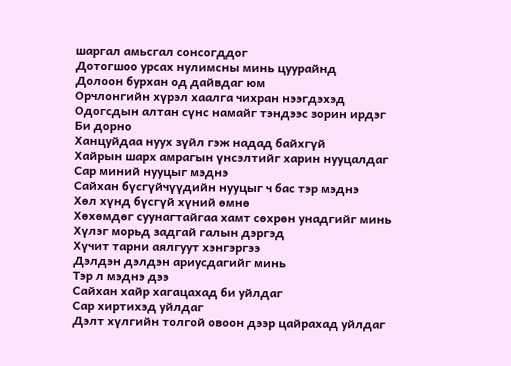шаргал амьсгал сонсогддог
Дотогшоо урсах нулимсны минь цуурайнд
Долоон бурхан од дайвдаг юм
Орчлонгийн хүрэл хаалга чихран нээгдэхэд
Одогсдын алтан сүнс намайг тэндээс зорин ирдэг
Би дорно
Ханцуйдаа нуух зүйл гэж надад байхгүй
Хайрын шарх амрагын үнсэлтийг харин нууцалдаг
Сар миний нууцыг мэднэ
Сайхан бүсгүйчүүдийн нууцыг ч бас тэр мэднэ
Хөл хүнд бүсгүй хүний өмнө
Хөхөмдөг суунагтайгаа хамт сөхрөн унадгийг минь
Хүлэг морьд задгай галын дэргэд
Хүчит тарни аялгуут хэнгэргээ
Дэлдэн дэлдэн ариусдагийг минь
Тэр л мэднэ дээ
Сайхан хайр хагацахад би уйлдаг
Сар хиртихэд уйлдаг
Дэлт хүлгийн толгой овоон дээр цайрахад уйлдаг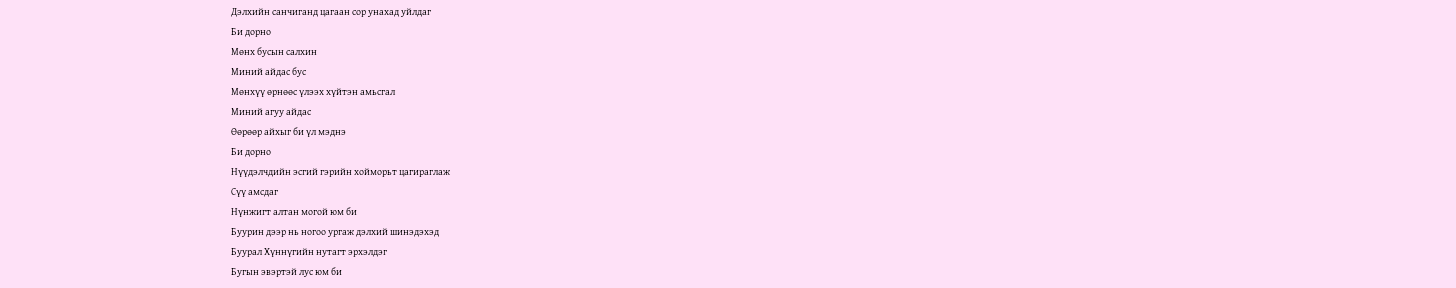Дэлхийн санчиганд цагаан сор унахад уйлдаг
Би дорно
Мөнх бусын салхин
Миний айдас бус
Мөнхүү өрнөөс үлээх хүйтэн амьсгал
Миний агуу айдас
Өөрөөр айхыг би үл мэднэ
Би дорно
Нүүдэлчдийн эсгий гэрийн хойморьт цагираглаж
Сүү амсдаг
Нүнжигт алтан могой юм би
Буурин дээр нь ногоо ургаж дэлхий шинэдэхэд
Буурал Хүннүгийн нутагт эрхэлдэг
Бугын эвэртэй лус юм би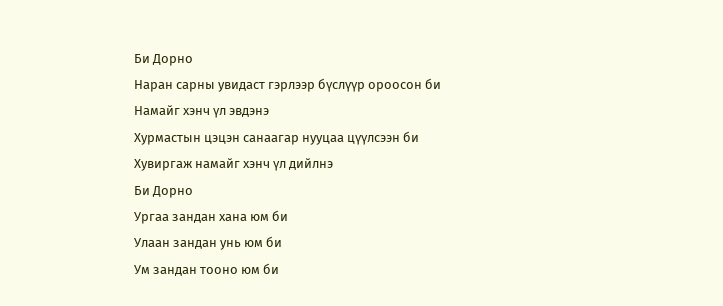Би Дорно
Наран сарны увидаст гэрлээр бүслүүр ороосон би
Намайг хэнч үл эвдэнэ
Хурмастын цэцэн санаагар нууцаа цүүлсээн би
Хувиргаж намайг хэнч үл дийлнэ
Би Дорно
Ургаа зандан хана юм би
Улаан зандан унь юм би
Ум зандан тооно юм би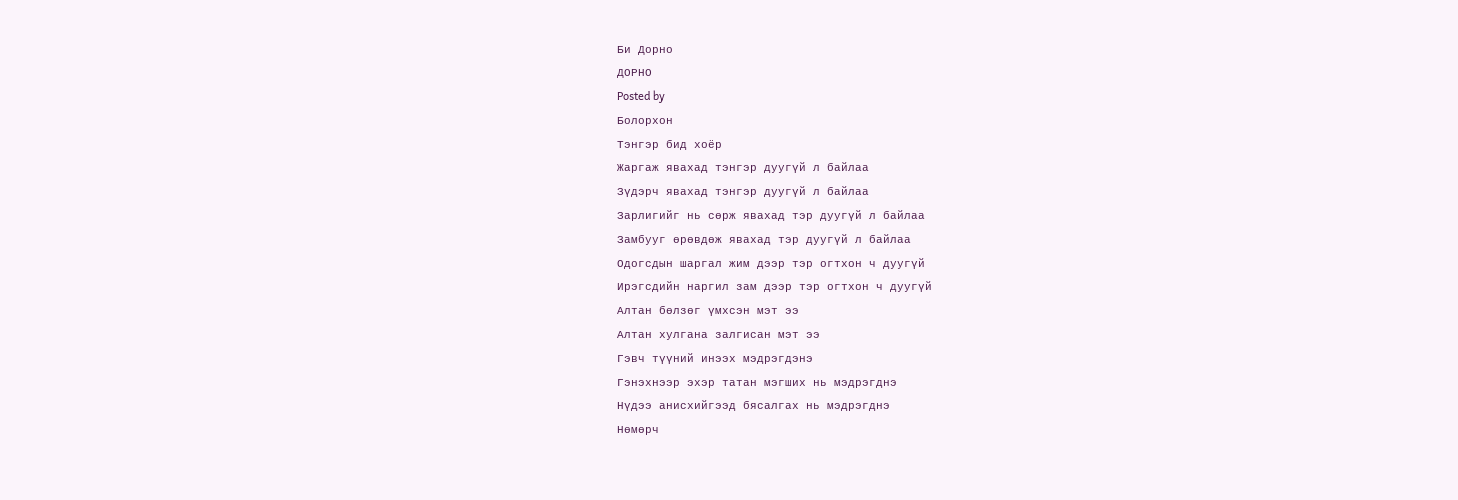Би Дорно
ДОРНО
Posted by
Болорхон
Тэнгэр бид хоёр
Жаргаж явахад тэнгэр дуугүй л байлаа
Зүдэрч явахад тэнгэр дуугүй л байлаа
Зарлигийг нь сөрж явахад тэр дуугүй л байлаа
Замбууг өрөвдөж явахад тэр дуугүй л байлаа
Одогсдын шаргал жим дээр тэр огтхон ч дуугүй
Ирэгсдийн наргил зам дээр тэр огтхон ч дуугүй
Алтан бөлзөг үмхсэн мэт ээ
Алтан хулгана залгисан мэт ээ
Гэвч түүний инээх мэдрэгдэнэ
Гэнэхнээр эхэр татан мэгших нь мэдрэгднэ
Нүдээ анисхийгээд бясалгах нь мэдрэгднэ
Нөмөрч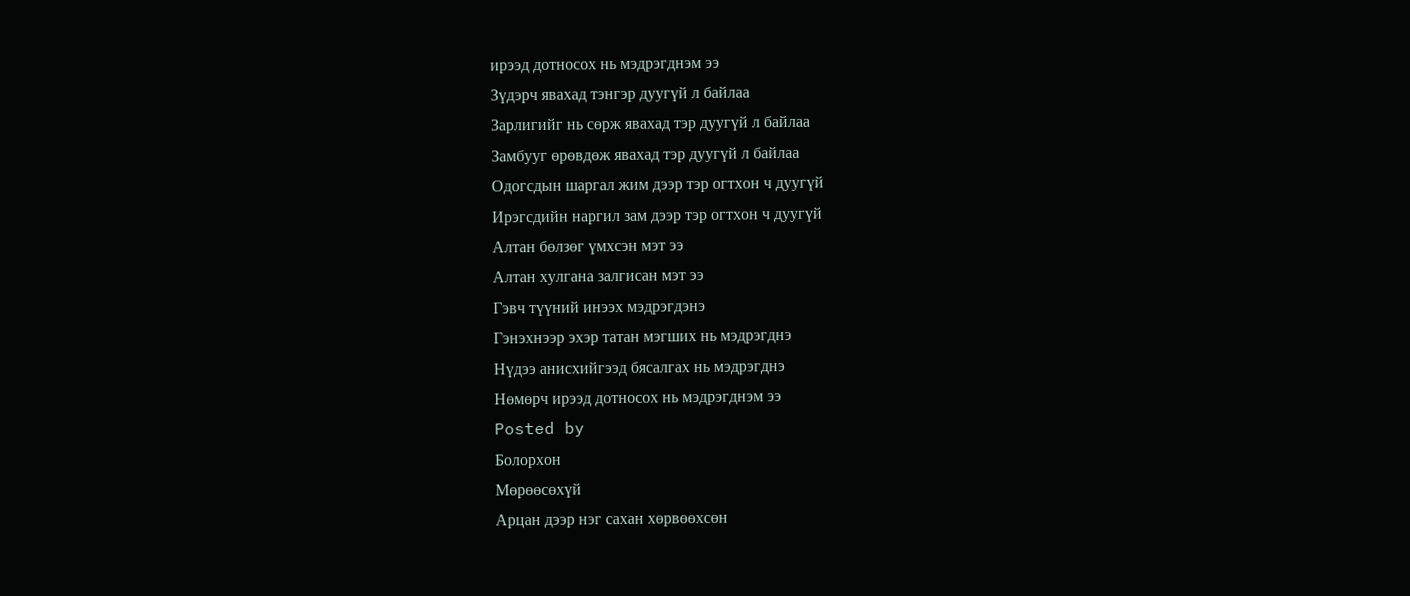ирээд дотносох нь мэдрэгднэм ээ
Зүдэрч явахад тэнгэр дуугүй л байлаа
Зарлигийг нь сөрж явахад тэр дуугүй л байлаа
Замбууг өрөвдөж явахад тэр дуугүй л байлаа
Одогсдын шаргал жим дээр тэр огтхон ч дуугүй
Ирэгсдийн наргил зам дээр тэр огтхон ч дуугүй
Алтан бөлзөг үмхсэн мэт ээ
Алтан хулгана залгисан мэт ээ
Гэвч түүний инээх мэдрэгдэнэ
Гэнэхнээр эхэр татан мэгших нь мэдрэгднэ
Нүдээ анисхийгээд бясалгах нь мэдрэгднэ
Нөмөрч ирээд дотносох нь мэдрэгднэм ээ
Posted by
Болорхон
Мөрөөсөхүй
Арцан дээр нэг сахан хөрвөөхсөн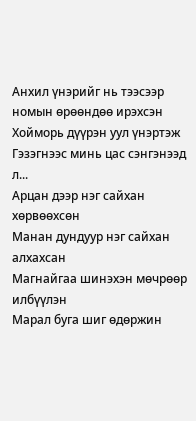Анхил үнэрийг нь тээсээр номын өрөөндөө ирэхсэн
Хойморь дүүрэн уул үнэртэж
Гэзэгнээс минь цас сэнгэнээд л...
Арцан дээр нэг сайхан хөрвөөхсөн
Манан дундуур нэг сайхан алхахсан
Магнайгаа шинэхэн мөчрөөр илбүүлэн
Марал буга шиг өдөржин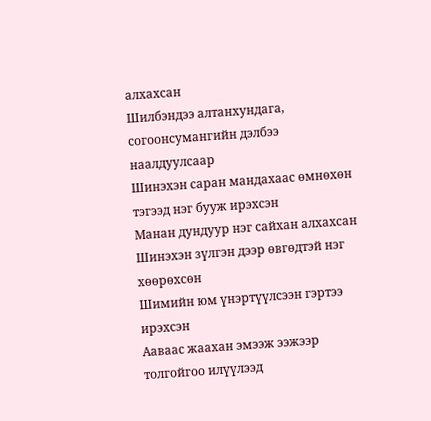алхахсан
Шилбэндээ алтанхундага, согоонсумангийн дэлбээ наалдуулсаар
Шинэхэн саран мандахаас өмнөхөн тэгээд нэг бууж ирэхсэн
Манан дундуур нэг сайхан алхахсан
Шинэхэн зүлгэн дээр өвгөдтэй нэг хөөрөхсөн
Шимийн юм үнэртүүлсээн гэртээ ирэхсэн
Ааваас жаахан эмээж ээжээр толгойгоо илүүлээд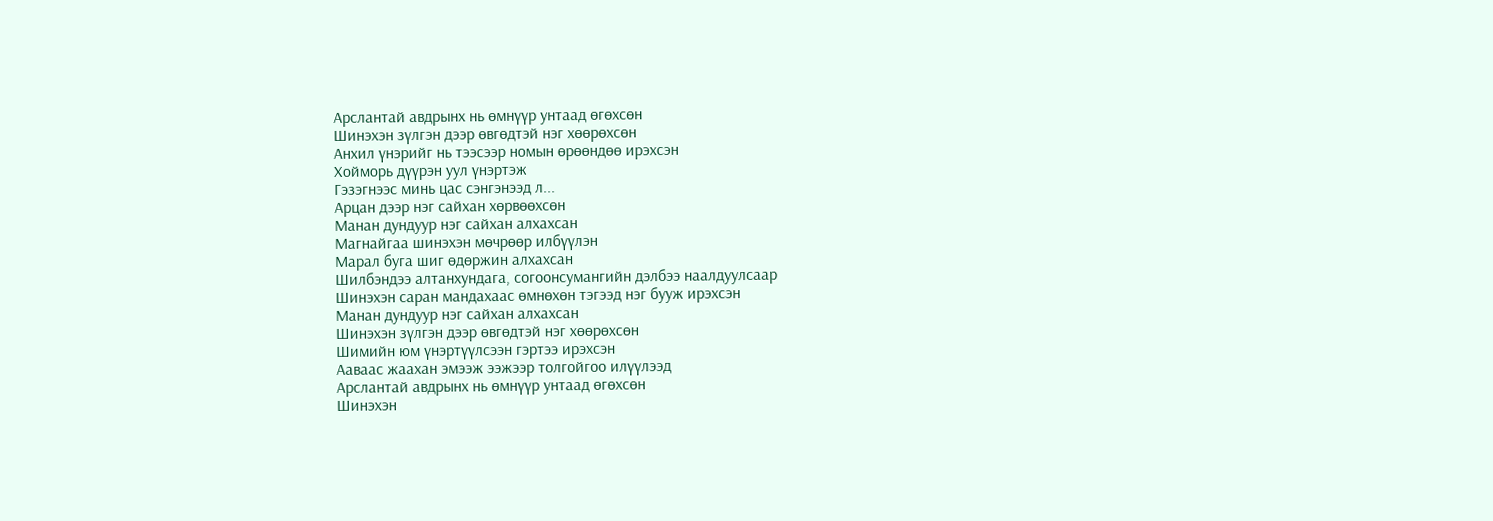Арслантай авдрынх нь өмнүүр унтаад өгөхсөн
Шинэхэн зүлгэн дээр өвгөдтэй нэг хөөрөхсөн
Анхил үнэрийг нь тээсээр номын өрөөндөө ирэхсэн
Хойморь дүүрэн уул үнэртэж
Гэзэгнээс минь цас сэнгэнээд л...
Арцан дээр нэг сайхан хөрвөөхсөн
Манан дундуур нэг сайхан алхахсан
Магнайгаа шинэхэн мөчрөөр илбүүлэн
Марал буга шиг өдөржин алхахсан
Шилбэндээ алтанхундага, согоонсумангийн дэлбээ наалдуулсаар
Шинэхэн саран мандахаас өмнөхөн тэгээд нэг бууж ирэхсэн
Манан дундуур нэг сайхан алхахсан
Шинэхэн зүлгэн дээр өвгөдтэй нэг хөөрөхсөн
Шимийн юм үнэртүүлсээн гэртээ ирэхсэн
Ааваас жаахан эмээж ээжээр толгойгоо илүүлээд
Арслантай авдрынх нь өмнүүр унтаад өгөхсөн
Шинэхэн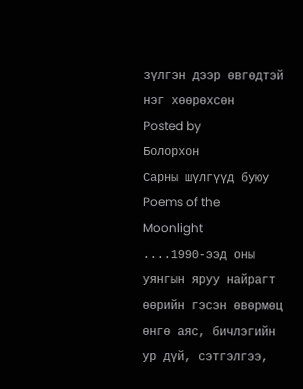зүлгэн дээр өвгөдтэй нэг хөөрөхсөн
Posted by
Болорхон
Сарны шүлгүүд буюу Poems of the Moonlight
....1990-ээд оны уянгын яруу найрагт өөрийн гэсэн өвөрмөц өнгө аяс, бичлэгийн ур дүй, сэтгэлгээ,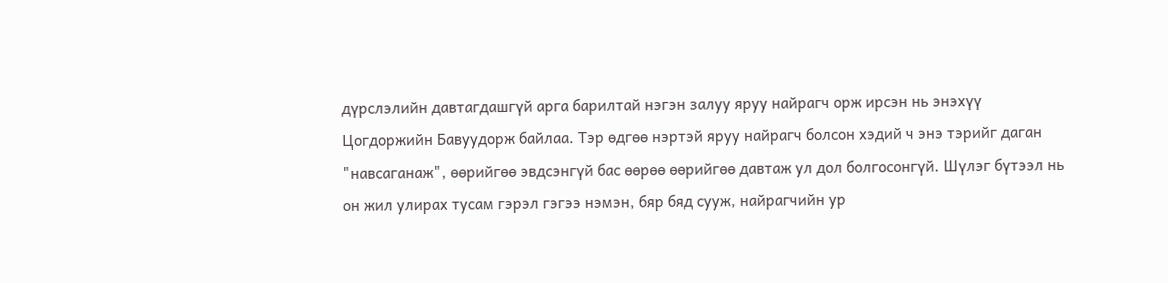дүрслэлийн давтагдашгүй арга барилтай нэгэн залуу яруу найрагч орж ирсэн нь энэхүү Цогдоржийн Бавуудорж байлаа. Тэр өдгөө нэртэй яруу найрагч болсон хэдий ч энэ тэрийг даган "навсаганаж", өөрийгөө эвдсэнгүй бас өөрөө өөрийгөө давтаж ул дол болгосонгүй. Шүлэг бүтээл нь он жил улирах тусам гэрэл гэгээ нэмэн, бяр бяд сууж, найрагчийн ур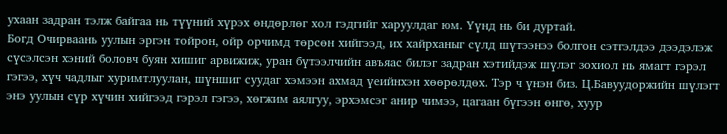ухаан задран тэлж байгаа нь түүний хүрэх өндөрлөг хол гэдгийг харуулдаг юм. Үүнд нь би дуртай.
Богд Очирваань уулын эргэн тойрон, ойр орчимд төрсөн хийгээд, их хайрханыг сүлд шүтээнээ болгон сэтгэлдээ дээдэлэж сүсэлсэн хэний боловч буян хишиг арвижиж, уран бүтээлчийн авъяас билэг задран хэтийдэж шүлэг зохиол нь ямагт гэрэл гэгээ, хүч чадлыг хуримтлуулан, шүншиг суудаг хэмээн ахмад үеийнхэн хөөрөлдөх. Тэр ч үнэн биз. Ц.Бавуудоржийн шүлэгт энэ уулын сүр хүчин хийгээд гэрэл гэгээ, хөгжим аялгуу, эрхэмсэг анир чимээ, цагаан бүгээн өнгө, хуур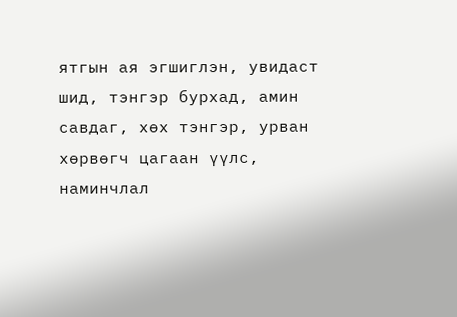ятгын ая эгшиглэн, увидаст шид, тэнгэр бурхад, амин савдаг, хөх тэнгэр, урван хөрвөгч цагаан үүлс, наминчлал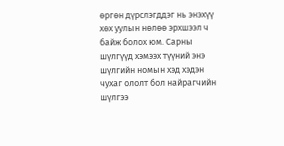өргөн дүрслэгддэг нь энэхүү хөх уулын нөлөө эрхшээл ч байж болох юм. Сарны шүлгүүд хэмээх түүний энэ шүлгийн номын хэд хэдэн чухаг ололт бол найрагчийн шүлгээ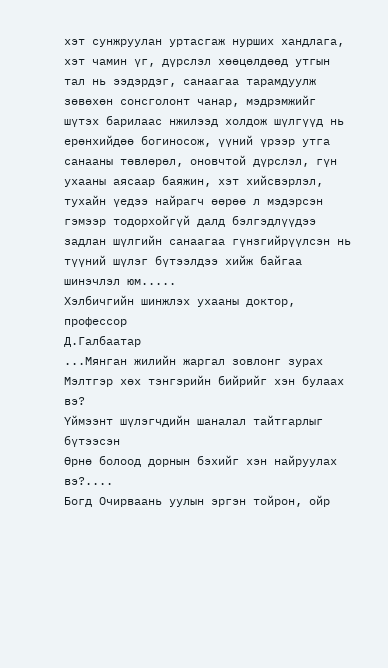хэт сунжруулан уртасгаж нурших хандлага, хэт чамин үг, дүрслэл хөөцөлдөөд утгын тал нь ээдэрдэг, санаагаа тарамдуулж зөвөхөн сонсголонт чанар, мэдрэмжийг шүтэх барилаас нжилээд холдож шүлгүүд нь ерөнхийдөө богиносож, үүний үрээр утга санааны төвлөрөл, оновчтой дүрслэл, гүн ухааны аясаар баяжин, хэт хийсвэрлэл, тухайн үедээ найрагч өөрөө л мэдэрсэн гэмээр тодорхойгүй далд бэлгэдлүүдээ задлан шүлгийн санаагаа гүнзгийрүүлсэн нь түүний шүлэг бүтээлдээ хийж байгаа шинэчлэл юм.....
Хэлбичгийн шинжлэх ухааны доктор, профессор
Д.Галбаатар
...Мянган жилийн жаргал зовлонг зурах
Мэлтгэр хөх тэнгэрийн бийрийг хэн булаах вэ?
Үймээнт шүлэгчдийн шаналал тайтгарлыг бүтээсэн
Өрнө болоод дорнын бэхийг хэн найруулах вэ?....
Богд Очирваань уулын эргэн тойрон, ойр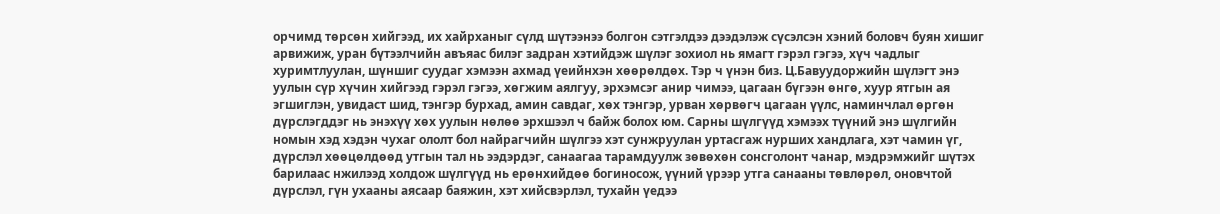орчимд төрсөн хийгээд, их хайрханыг сүлд шүтээнээ болгон сэтгэлдээ дээдэлэж сүсэлсэн хэний боловч буян хишиг арвижиж, уран бүтээлчийн авъяас билэг задран хэтийдэж шүлэг зохиол нь ямагт гэрэл гэгээ, хүч чадлыг хуримтлуулан, шүншиг суудаг хэмээн ахмад үеийнхэн хөөрөлдөх. Тэр ч үнэн биз. Ц.Бавуудоржийн шүлэгт энэ уулын сүр хүчин хийгээд гэрэл гэгээ, хөгжим аялгуу, эрхэмсэг анир чимээ, цагаан бүгээн өнгө, хуур ятгын ая эгшиглэн, увидаст шид, тэнгэр бурхад, амин савдаг, хөх тэнгэр, урван хөрвөгч цагаан үүлс, наминчлал өргөн дүрслэгддэг нь энэхүү хөх уулын нөлөө эрхшээл ч байж болох юм. Сарны шүлгүүд хэмээх түүний энэ шүлгийн номын хэд хэдэн чухаг ололт бол найрагчийн шүлгээ хэт сунжруулан уртасгаж нурших хандлага, хэт чамин үг, дүрслэл хөөцөлдөөд утгын тал нь ээдэрдэг, санаагаа тарамдуулж зөвөхөн сонсголонт чанар, мэдрэмжийг шүтэх барилаас нжилээд холдож шүлгүүд нь ерөнхийдөө богиносож, үүний үрээр утга санааны төвлөрөл, оновчтой дүрслэл, гүн ухааны аясаар баяжин, хэт хийсвэрлэл, тухайн үедээ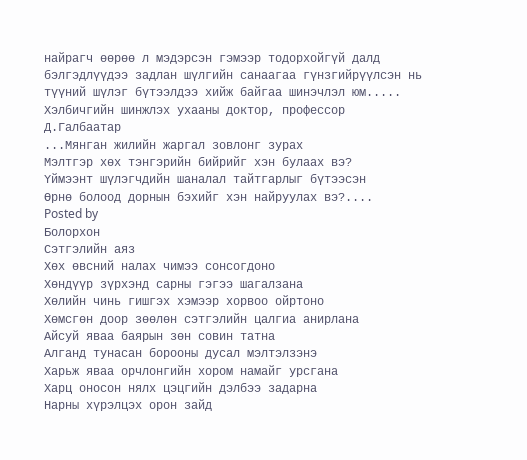найрагч өөрөө л мэдэрсэн гэмээр тодорхойгүй далд бэлгэдлүүдээ задлан шүлгийн санаагаа гүнзгийрүүлсэн нь түүний шүлэг бүтээлдээ хийж байгаа шинэчлэл юм.....
Хэлбичгийн шинжлэх ухааны доктор, профессор
Д.Галбаатар
...Мянган жилийн жаргал зовлонг зурах
Мэлтгэр хөх тэнгэрийн бийрийг хэн булаах вэ?
Үймээнт шүлэгчдийн шаналал тайтгарлыг бүтээсэн
Өрнө болоод дорнын бэхийг хэн найруулах вэ?....
Posted by
Болорхон
Сэтгэлийн аяз
Хөх өвсний налах чимээ сонсогдоно
Хөндүүр зүрхэнд сарны гэгээ шагалзана
Хөлийн чинь гишгэх хэмээр хорвоо ойртоно
Хөмсгөн доор зөөлөн сэтгэлийн цалгиа анирлана
Айсуй яваа баярын зөн совин татна
Алганд тунасан борооны дусал мэлтэлзэнэ
Харьж яваа орчлонгийн хором намайг урсгана
Харц оносон нялх цэцгийн дэлбээ задарна
Нарны хүрэлцэх орон зайд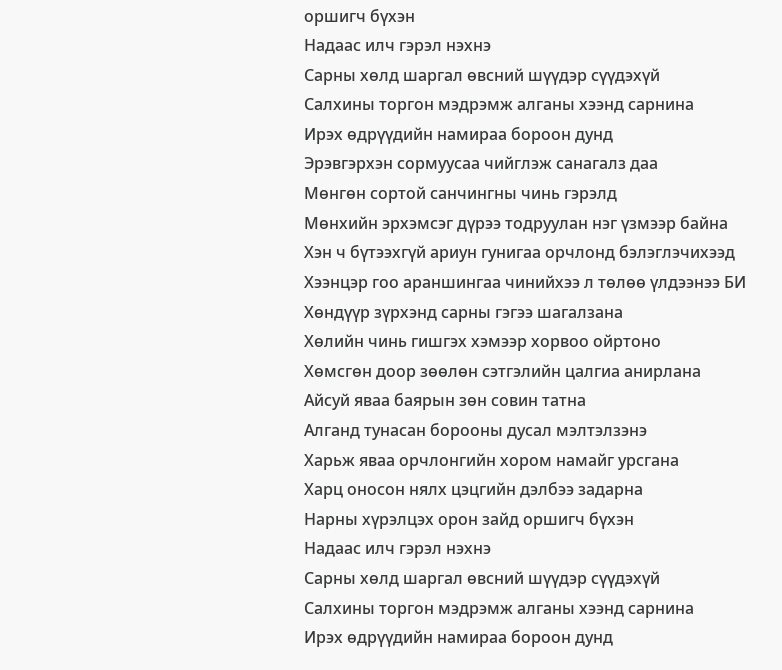оршигч бүхэн
Надаас илч гэрэл нэхнэ
Сарны хөлд шаргал өвсний шүүдэр сүүдэхүй
Салхины торгон мэдрэмж алганы хээнд сарнина
Ирэх өдрүүдийн намираа бороон дунд
Эрэвгэрхэн сормуусаа чийглэж санагалз даа
Мөнгөн сортой санчингны чинь гэрэлд
Мөнхийн эрхэмсэг дүрээ тодруулан нэг үзмээр байна
Хэн ч бүтээхгүй ариун гунигаа орчлонд бэлэглэчихээд
Хээнцэр гоо араншингаа чинийхээ л төлөө үлдээнээ БИ
Хөндүүр зүрхэнд сарны гэгээ шагалзана
Хөлийн чинь гишгэх хэмээр хорвоо ойртоно
Хөмсгөн доор зөөлөн сэтгэлийн цалгиа анирлана
Айсуй яваа баярын зөн совин татна
Алганд тунасан борооны дусал мэлтэлзэнэ
Харьж яваа орчлонгийн хором намайг урсгана
Харц оносон нялх цэцгийн дэлбээ задарна
Нарны хүрэлцэх орон зайд оршигч бүхэн
Надаас илч гэрэл нэхнэ
Сарны хөлд шаргал өвсний шүүдэр сүүдэхүй
Салхины торгон мэдрэмж алганы хээнд сарнина
Ирэх өдрүүдийн намираа бороон дунд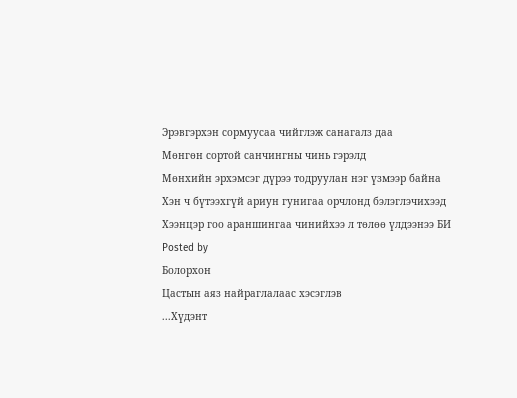Эрэвгэрхэн сормуусаа чийглэж санагалз даа
Мөнгөн сортой санчингны чинь гэрэлд
Мөнхийн эрхэмсэг дүрээ тодруулан нэг үзмээр байна
Хэн ч бүтээхгүй ариун гунигаа орчлонд бэлэглэчихээд
Хээнцэр гоо араншингаа чинийхээ л төлөө үлдээнээ БИ
Posted by
Болорхон
Цастын аяз найраглалаас хэсэглэв
...Хүдэнт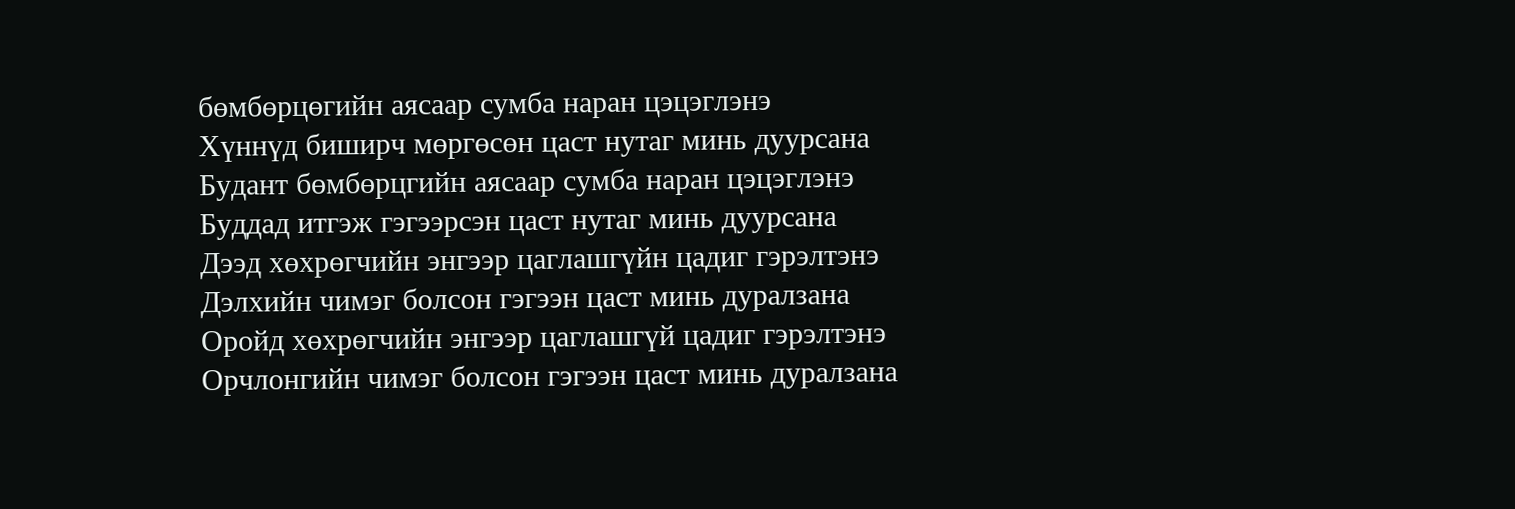бөмбөрцөгийн аясаар сумба наран цэцэглэнэ
Хүннүд биширч мөргөсөн цаст нутаг минь дуурсана
Будант бөмбөрцгийн аясаар сумба наран цэцэглэнэ
Буддад итгэж гэгээрсэн цаст нутаг минь дуурсана
Дээд хөхрөгчийн энгээр цаглашгүйн цадиг гэрэлтэнэ
Дэлхийн чимэг болсон гэгээн цаст минь дуралзана
Оройд хөхрөгчийн энгээр цаглашгүй цадиг гэрэлтэнэ
Орчлонгийн чимэг болсон гэгээн цаст минь дуралзана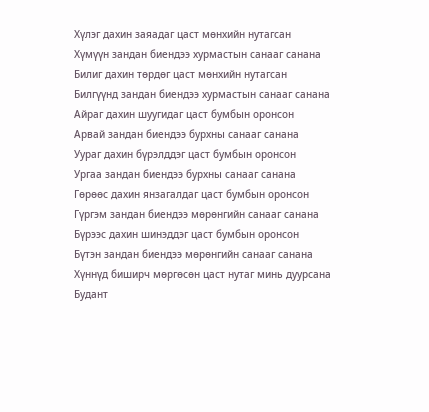Хүлэг дахин заяадаг цаст мөнхийн нутагсан
Хүмүүн зандан биендээ хурмастын санааг санана
Билиг дахин төрдөг цаст мөнхийн нутагсан
Билгүүнд зандан биендээ хурмастын санааг санана
Айраг дахин шуугидаг цаст бумбын оронсон
Арвай зандан биендээ бурхны санааг санана
Уураг дахин бүрэлддэг цаст бумбын оронсон
Ургаа зандан биендээ бурхны санааг санана
Гөрөөс дахин янзагалдаг цаст бумбын оронсон
Гүргэм зандан биендээ мөрөнгийн санааг санана
Бүрээс дахин шинэддэг цаст бумбын оронсон
Бүтэн зандан биендээ мөрөнгийн санааг санана
Хүннүд биширч мөргөсөн цаст нутаг минь дуурсана
Будант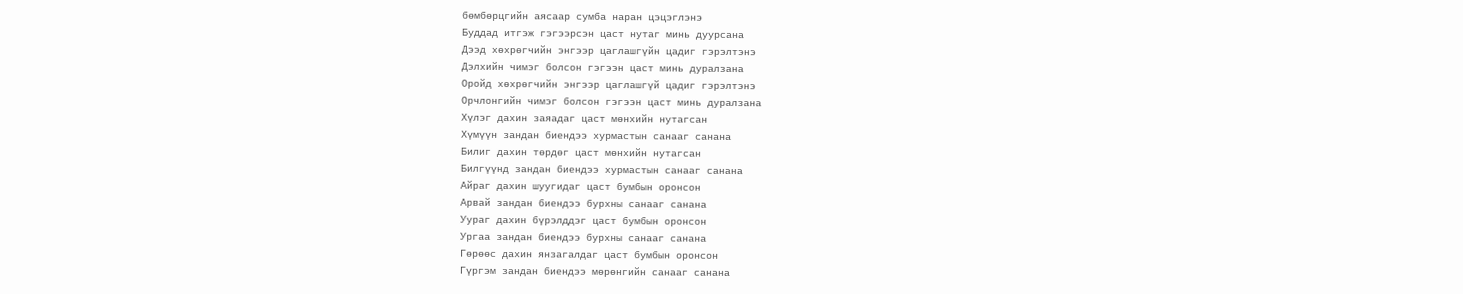бөмбөрцгийн аясаар сумба наран цэцэглэнэ
Буддад итгэж гэгээрсэн цаст нутаг минь дуурсана
Дээд хөхрөгчийн энгээр цаглашгүйн цадиг гэрэлтэнэ
Дэлхийн чимэг болсон гэгээн цаст минь дуралзана
Оройд хөхрөгчийн энгээр цаглашгүй цадиг гэрэлтэнэ
Орчлонгийн чимэг болсон гэгээн цаст минь дуралзана
Хүлэг дахин заяадаг цаст мөнхийн нутагсан
Хүмүүн зандан биендээ хурмастын санааг санана
Билиг дахин төрдөг цаст мөнхийн нутагсан
Билгүүнд зандан биендээ хурмастын санааг санана
Айраг дахин шуугидаг цаст бумбын оронсон
Арвай зандан биендээ бурхны санааг санана
Уураг дахин бүрэлддэг цаст бумбын оронсон
Ургаа зандан биендээ бурхны санааг санана
Гөрөөс дахин янзагалдаг цаст бумбын оронсон
Гүргэм зандан биендээ мөрөнгийн санааг санана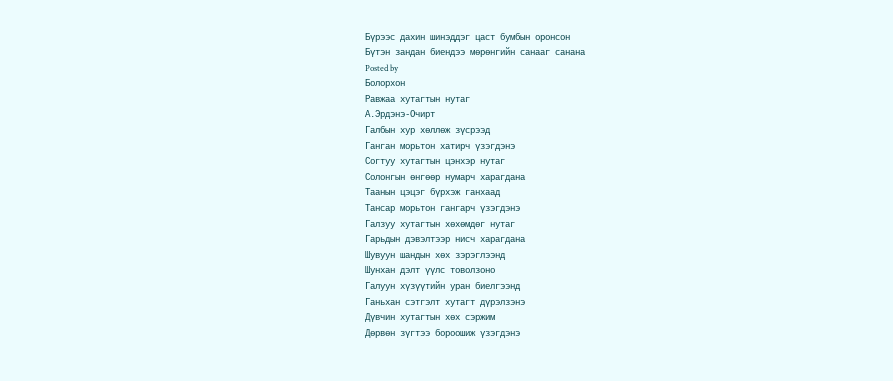Бүрээс дахин шинэддэг цаст бумбын оронсон
Бүтэн зандан биендээ мөрөнгийн санааг санана
Posted by
Болорхон
Равжаа хутагтын нутаг
А.Эрдэнэ-Очирт
Галбын хур хөллөж зүсрээд
Ганган морьтон хатирч үзэгдэнэ
Согтуу хутагтын цэнхэр нутаг
Солонгын өнгөөр нумарч харагдана
Таанын цэцэг бүрхэж ганхаад
Тансар морьтон гангарч үзэгдэнэ
Галзуу хутагтын хөхөмдөг нутаг
Гарьдын дэвэлтээр нисч харагдана
Шувуун шандын хөх зэрэглээнд
Шунхан дэлт үүлс товолзоно
Галуун хүзүүтийн уран биелгээнд
Ганьхан сэтгэлт хутагт дүрэлзэнэ
Дүвчин хутагтын хөх сэржим
Дөрвөн зүгтээ бороошиж үзэгдэнэ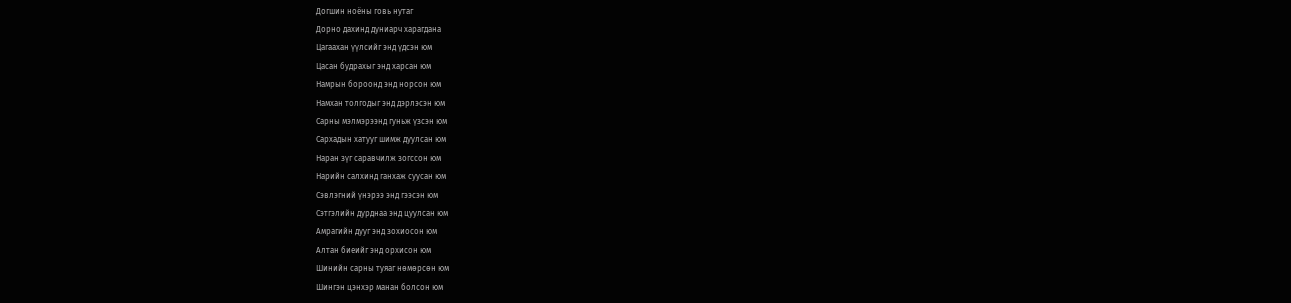Догшин ноёны говь нутаг
Дорно дахинд дуниарч харагдана
Цагаахан үүлсийг энд үдсэн юм
Цасан будрахыг энд харсан юм
Намрын бороонд энд норсон юм
Намхан толгодыг энд дэрлэсэн юм
Сарны мэлмэрээнд гуньж үзсэн юм
Сархадын хатууг шимж дуулсан юм
Наран зүг саравчилж зогссон юм
Нарийн салхинд ганхаж суусан юм
Сэвлэгний үнэрээ энд гээсэн юм
Сэтгэлийн дурднаа энд цуулсан юм
Амрагийн дууг энд зохиосон юм
Алтан биеийг энд орхисон юм
Шинийн сарны туяаг нөмөрсөн юм
Шингэн цэнхэр манан болсон юм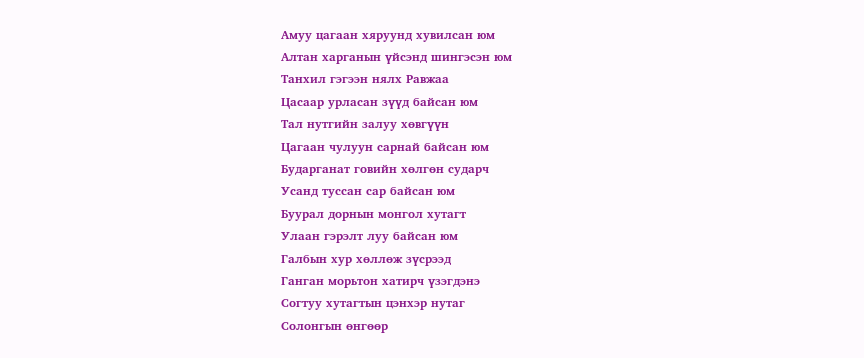Амуу цагаан хяруунд хувилсан юм
Алтан харганын үйсэнд шингэсэн юм
Танхил гэгээн нялх Равжаа
Цасаар урласан зүүд байсан юм
Тал нутгийн залуу хөвгүүн
Цагаан чулуун сарнай байсан юм
Бударганат говийн хөлгөн сударч
Усанд туссан сар байсан юм
Буурал дорнын монгол хутагт
Улаан гэрэлт луу байсан юм
Галбын хур хөллөж зүсрээд
Ганган морьтон хатирч үзэгдэнэ
Согтуу хутагтын цэнхэр нутаг
Солонгын өнгөөр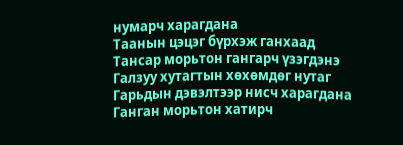нумарч харагдана
Таанын цэцэг бүрхэж ганхаад
Тансар морьтон гангарч үзэгдэнэ
Галзуу хутагтын хөхөмдөг нутаг
Гарьдын дэвэлтээр нисч харагдана
Ганган морьтон хатирч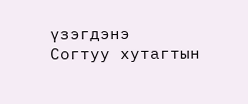үзэгдэнэ
Согтуу хутагтын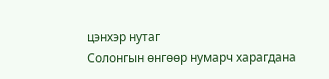цэнхэр нутаг
Солонгын өнгөөр нумарч харагдана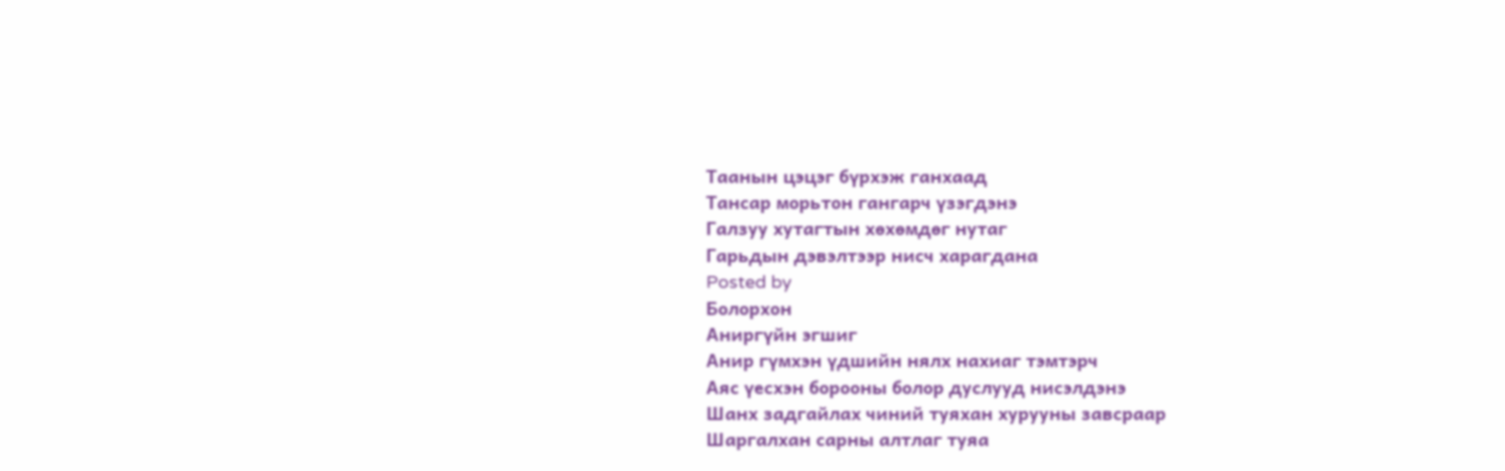Таанын цэцэг бүрхэж ганхаад
Тансар морьтон гангарч үзэгдэнэ
Галзуу хутагтын хөхөмдөг нутаг
Гарьдын дэвэлтээр нисч харагдана
Posted by
Болорхон
Аниргүйн эгшиг
Анир гүмхэн үдшийн нялх нахиаг тэмтэрч
Аяс үесхэн борооны болор дуслууд нисэлдэнэ
Шанх задгайлах чиний туяхан хурууны завсраар
Шаргалхан сарны алтлаг туяа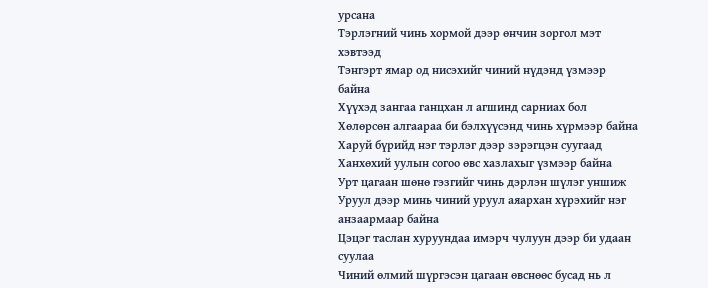урсана
Тэрлэгний чинь хормой дээр өнчин зоргол мэт хэвтээд
Тэнгэрт ямар од нисэхийг чиний нүдэнд үзмээр байна
Хүүхэд зангаа ганцхан л агшинд сарниах бол
Хөлөрсөн алгаараа би бэлхүүсэнд чинь хүрмээр байна
Харуй бүрийд нэг тэрлэг дээр зэрэгцэн суугаад
Ханхөхий уулын согоо өвс хазлахыг үзмээр байна
Урт цагаан шөнө гэзгийг чинь дэрлэн шүлэг уншиж
Уруул дээр минь чиний уруул аяархан хүрэхийг нэг анзаармаар байна
Цэцэг таслан хуруундаа имэрч чулуун дээр би удаан суулаа
Чиний өлмий шүргэсэн цагаан өвснөөс бусад нь л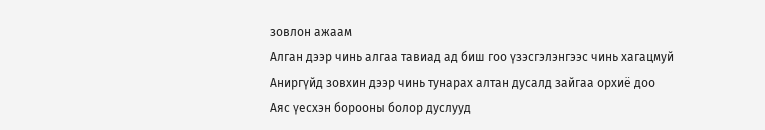зовлон ажаам
Алган дээр чинь алгаа тавиад ад биш гоо үзэсгэлэнгээс чинь хагацмуй
Аниргүйд зовхин дээр чинь тунарах алтан дусалд зайгаа орхиё доо
Аяс үесхэн борооны болор дуслууд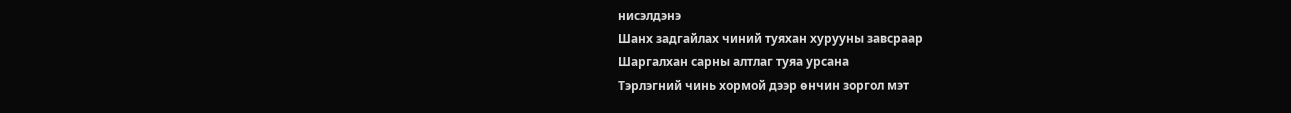нисэлдэнэ
Шанх задгайлах чиний туяхан хурууны завсраар
Шаргалхан сарны алтлаг туяа урсана
Тэрлэгний чинь хормой дээр өнчин зоргол мэт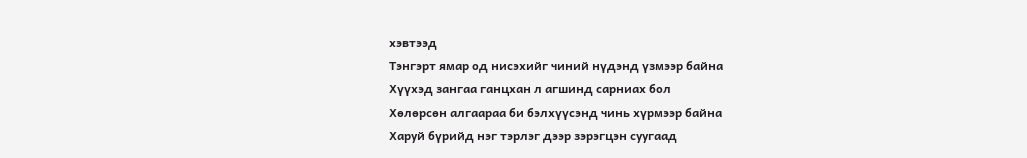хэвтээд
Тэнгэрт ямар од нисэхийг чиний нүдэнд үзмээр байна
Хүүхэд зангаа ганцхан л агшинд сарниах бол
Хөлөрсөн алгаараа би бэлхүүсэнд чинь хүрмээр байна
Харуй бүрийд нэг тэрлэг дээр зэрэгцэн суугаад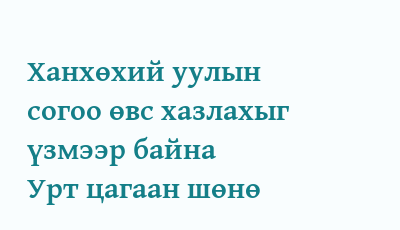Ханхөхий уулын согоо өвс хазлахыг үзмээр байна
Урт цагаан шөнө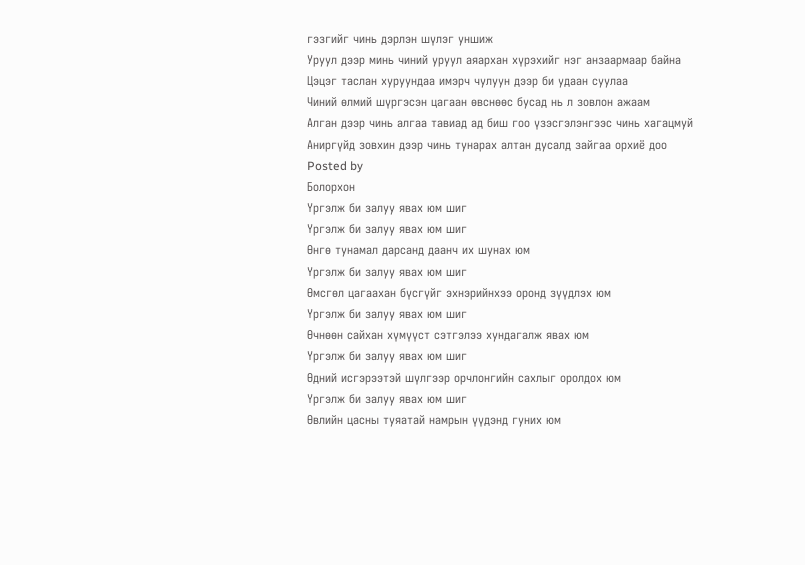гэзгийг чинь дэрлэн шүлэг уншиж
Уруул дээр минь чиний уруул аяархан хүрэхийг нэг анзаармаар байна
Цэцэг таслан хуруундаа имэрч чулуун дээр би удаан суулаа
Чиний өлмий шүргэсэн цагаан өвснөөс бусад нь л зовлон ажаам
Алган дээр чинь алгаа тавиад ад биш гоо үзэсгэлэнгээс чинь хагацмуй
Аниргүйд зовхин дээр чинь тунарах алтан дусалд зайгаа орхиё доо
Posted by
Болорхон
Үргэлж би залуу явах юм шиг
Үргэлж би залуу явах юм шиг
Өнгө тунамал дарсанд даанч их шунах юм
Үргэлж би залуу явах юм шиг
Өмсгөл цагаахан бүсгүйг эхнэрийнхээ оронд зүүдлэх юм
Үргэлж би залуу явах юм шиг
Өчнөөн сайхан хүмүүст сэтгэлээ хундагалж явах юм
Үргэлж би залуу явах юм шиг
Өдний исгэрээтэй шүлгээр орчлонгийн сахлыг оролдох юм
Үргэлж би залуу явах юм шиг
Өвлийн цасны туяатай намрын үүдэнд гуних юм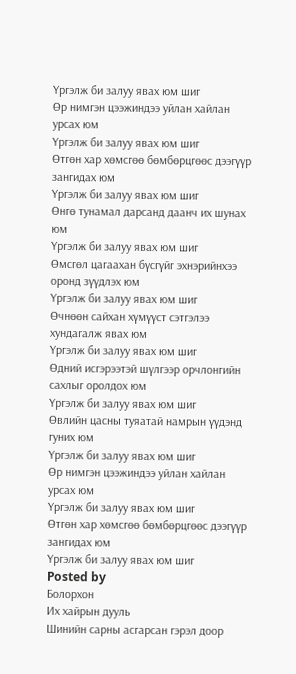Үргэлж би залуу явах юм шиг
Өр нимгэн цээжиндээ уйлан хайлан урсах юм
Үргэлж би залуу явах юм шиг
Өтгөн хар хөмсгөө бөмбөрцгөөс дээгүүр зангидах юм
Үргэлж би залуу явах юм шиг
Өнгө тунамал дарсанд даанч их шунах юм
Үргэлж би залуу явах юм шиг
Өмсгөл цагаахан бүсгүйг эхнэрийнхээ оронд зүүдлэх юм
Үргэлж би залуу явах юм шиг
Өчнөөн сайхан хүмүүст сэтгэлээ хундагалж явах юм
Үргэлж би залуу явах юм шиг
Өдний исгэрээтэй шүлгээр орчлонгийн сахлыг оролдох юм
Үргэлж би залуу явах юм шиг
Өвлийн цасны туяатай намрын үүдэнд гуних юм
Үргэлж би залуу явах юм шиг
Өр нимгэн цээжиндээ уйлан хайлан урсах юм
Үргэлж би залуу явах юм шиг
Өтгөн хар хөмсгөө бөмбөрцгөөс дээгүүр зангидах юм
Үргэлж би залуу явах юм шиг
Posted by
Болорхон
Их хайрын дууль
Шинийн сарны асгарсан гэрэл доор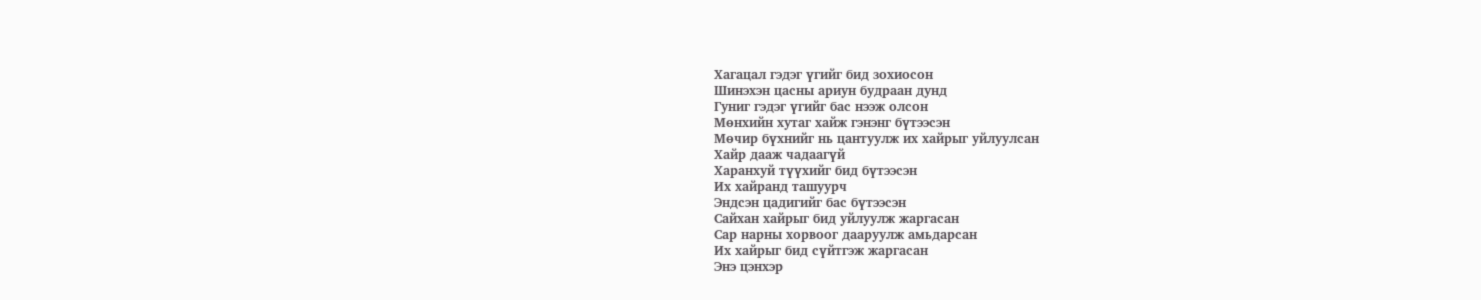Хагацал гэдэг үгийг бид зохиосон
Шинэхэн цасны ариун будраан дунд
Гуниг гэдэг үгийг бас нээж олсон
Мөнхийн хутаг хайж гэнэнг бүтээсэн
Мөчир бүхнийг нь цантуулж их хайрыг уйлуулсан
Хайр дааж чадаагүй
Харанхуй түүхийг бид бүтээсэн
Их хайранд ташуурч
Эндсэн цадигийг бас бүтээсэн
Сайхан хайрыг бид уйлуулж жаргасан
Сар нарны хорвоог дааруулж амьдарсан
Их хайрыг бид сүйтгэж жаргасан
Энэ цэнхэр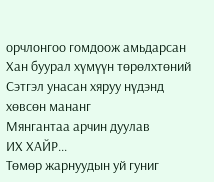орчлонгоо гомдоож амьдарсан
Хан буурал хүмүүн төрөлхтөний
Сэтгэл унасан хяруу нүдэнд хөвсөн мананг
Мянгантаа арчин дуулав
ИХ ХАЙР...
Төмөр жарнуудын уй гуниг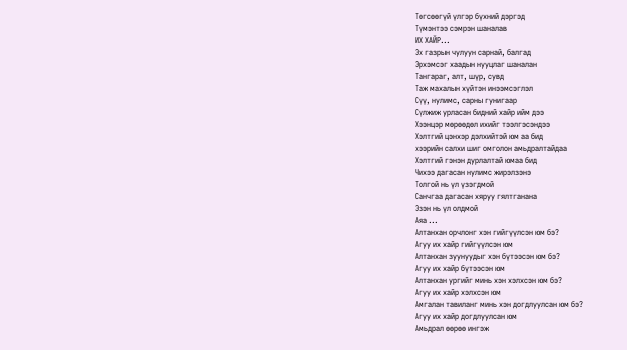Төгсөөгүй үлгэр бүхний дэргэд
Түмэнтээ сэмрэн шаналав
ИХ ХАЙР...
Эх газрын чулуун сарнай, балгад
Эрхэмсэг хаадын нууцлаг шаналан
Тангараг, алт, шүр, сувд
Таж махалын хүйтэн инээмсэглэл
Сүү, нулимс, сарны гунигаар
Сүлжиж урласан бидний хайр ийм дээ
Хээнцэр мөрөөдөл ихийг тээлгэсэндээ
Хэлтгий цэнхэр дэлхийтэй юм аа бид
хээрийн салхи шиг омголон амьдралтайдаа
Хэлтгий гэнэн дурлалтай юмаа бид
Чихээ дагасан нулимс жирэлзэнэ
Толгой нь үл үзэгдмой
Санчгаа дагасан хяруу гялтганана
Эзэн нь үл олдмой
Аяа ...
Алтанхан орчлонг хэн гийгүүлсэн юм бэ?
Агуу их хайр гийгүүлсэн юм
Алтанхан зуунуудыг хэн бүтээсэн юм бэ?
Агуу их хайр бүтээсэн юм
Алтанхан ургийг минь хэн хэлхсэн юм бэ?
Агуу их хайр хэлхсэн юм
Амгалан тавиланг минь хэн догдлуулсан юм бэ?
Агуу их хайр догдлуулсан юм
Амьдрал өөрөө ингэж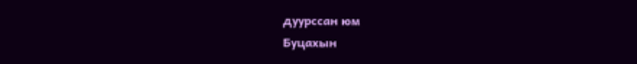дуурссан юм
Буцахын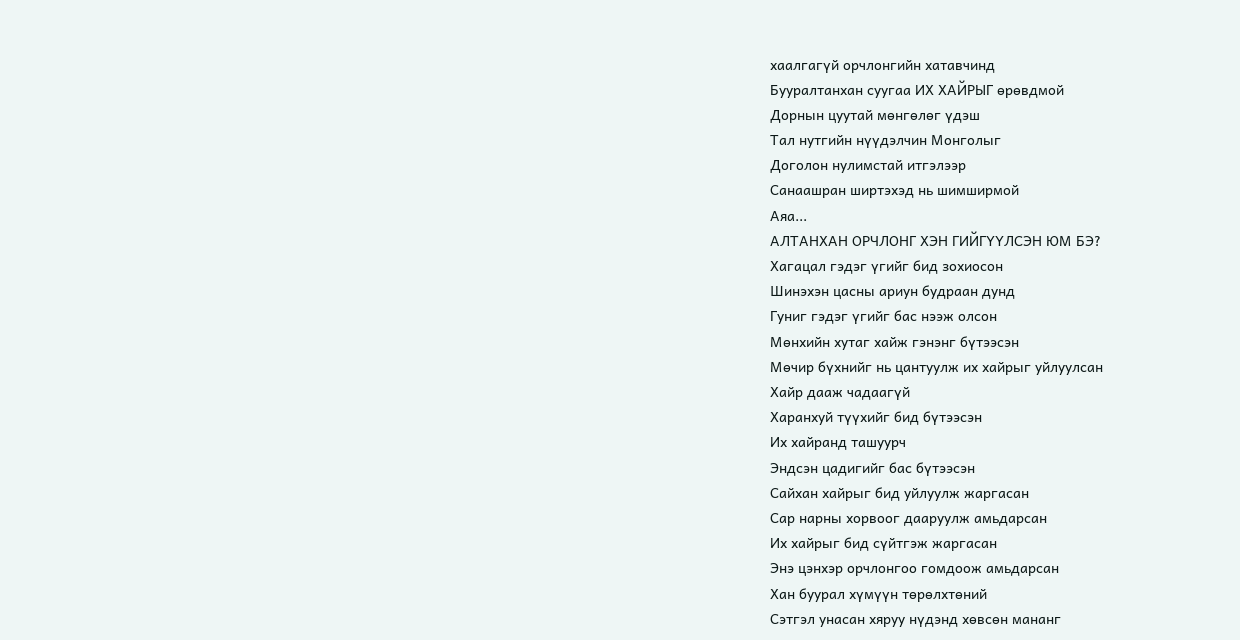хаалгагүй орчлонгийн хатавчинд
Бууралтанхан суугаа ИХ ХАЙРЫГ өрөвдмой
Дорнын цуутай мөнгөлөг үдэш
Тал нутгийн нүүдэлчин Монголыг
Доголон нулимстай итгэлээр
Санаашран ширтэхэд нь шимширмой
Аяа...
АЛТАНХАН ОРЧЛОНГ ХЭН ГИЙГҮҮЛСЭН ЮМ БЭ?
Хагацал гэдэг үгийг бид зохиосон
Шинэхэн цасны ариун будраан дунд
Гуниг гэдэг үгийг бас нээж олсон
Мөнхийн хутаг хайж гэнэнг бүтээсэн
Мөчир бүхнийг нь цантуулж их хайрыг уйлуулсан
Хайр дааж чадаагүй
Харанхуй түүхийг бид бүтээсэн
Их хайранд ташуурч
Эндсэн цадигийг бас бүтээсэн
Сайхан хайрыг бид уйлуулж жаргасан
Сар нарны хорвоог дааруулж амьдарсан
Их хайрыг бид сүйтгэж жаргасан
Энэ цэнхэр орчлонгоо гомдоож амьдарсан
Хан буурал хүмүүн төрөлхтөний
Сэтгэл унасан хяруу нүдэнд хөвсөн мананг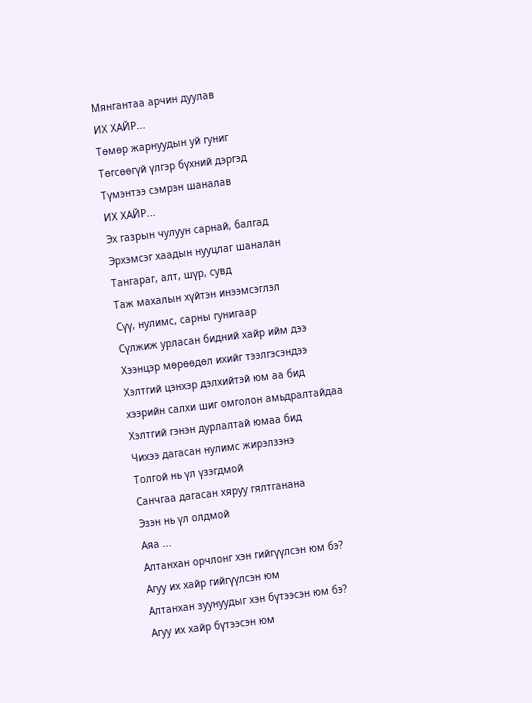Мянгантаа арчин дуулав
ИХ ХАЙР...
Төмөр жарнуудын уй гуниг
Төгсөөгүй үлгэр бүхний дэргэд
Түмэнтээ сэмрэн шаналав
ИХ ХАЙР...
Эх газрын чулуун сарнай, балгад
Эрхэмсэг хаадын нууцлаг шаналан
Тангараг, алт, шүр, сувд
Таж махалын хүйтэн инээмсэглэл
Сүү, нулимс, сарны гунигаар
Сүлжиж урласан бидний хайр ийм дээ
Хээнцэр мөрөөдөл ихийг тээлгэсэндээ
Хэлтгий цэнхэр дэлхийтэй юм аа бид
хээрийн салхи шиг омголон амьдралтайдаа
Хэлтгий гэнэн дурлалтай юмаа бид
Чихээ дагасан нулимс жирэлзэнэ
Толгой нь үл үзэгдмой
Санчгаа дагасан хяруу гялтганана
Эзэн нь үл олдмой
Аяа ...
Алтанхан орчлонг хэн гийгүүлсэн юм бэ?
Агуу их хайр гийгүүлсэн юм
Алтанхан зуунуудыг хэн бүтээсэн юм бэ?
Агуу их хайр бүтээсэн юм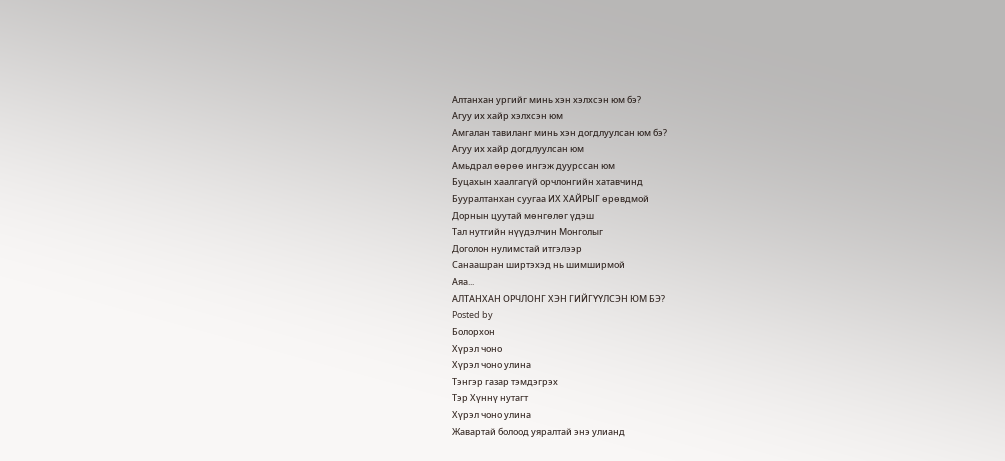Алтанхан ургийг минь хэн хэлхсэн юм бэ?
Агуу их хайр хэлхсэн юм
Амгалан тавиланг минь хэн догдлуулсан юм бэ?
Агуу их хайр догдлуулсан юм
Амьдрал өөрөө ингэж дуурссан юм
Буцахын хаалгагүй орчлонгийн хатавчинд
Бууралтанхан суугаа ИХ ХАЙРЫГ өрөвдмой
Дорнын цуутай мөнгөлөг үдэш
Тал нутгийн нүүдэлчин Монголыг
Доголон нулимстай итгэлээр
Санаашран ширтэхэд нь шимширмой
Аяа...
АЛТАНХАН ОРЧЛОНГ ХЭН ГИЙГҮҮЛСЭН ЮМ БЭ?
Posted by
Болорхон
Хүрэл чоно
Хүрэл чоно улина
Тэнгэр газар тэмдэгрэх
Тэр Хүннү нутагт
Хүрэл чоно улина
Жавартай болоод уяралтай энэ улианд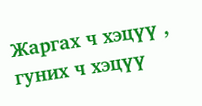Жаргах ч хэцүү , гуних ч хэцүү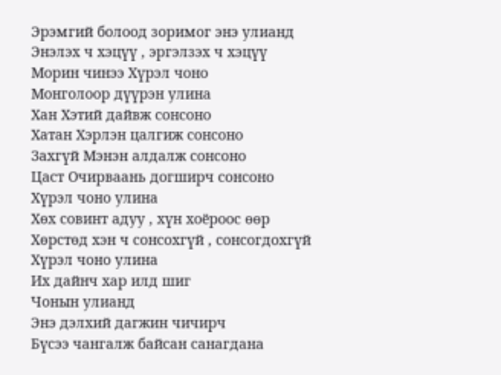Эрэмгий болоод зоримог энэ улианд
Энэлэх ч хэцүү , эргэлзэх ч хэцүү
Морин чинээ Хүрэл чоно
Монголоор дүүрэн улина
Хан Хэтий дайвж сонсоно
Хатан Хэрлэн цалгиж сонсоно
Захгүй Мэнэн алдалж сонсоно
Цаст Очирваань догширч сонсоно
Хүрэл чоно улина
Хөх совинт адуу , хүн хоёроос өөр
Хөрстөд хэн ч сонсохгүй , сонсогдохгүй
Хүрэл чоно улина
Их дайнч хар илд шиг
Чонын улианд
Энэ дэлхий дагжин чичирч
Бүсээ чангалж байсан санагдана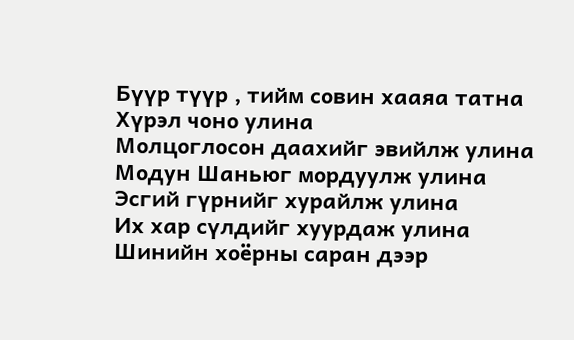Бүүр түүр , тийм совин хааяа татна
Хүрэл чоно улина
Молцоглосон даахийг эвийлж улина
Модун Шаньюг мордуулж улина
Эсгий гүрнийг хурайлж улина
Их хар сүлдийг хуурдаж улина
Шинийн хоёрны саран дээр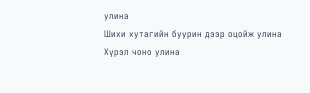улина
Шихи хутагийн буурин дээр оцойж улина
Хүрэл чоно улина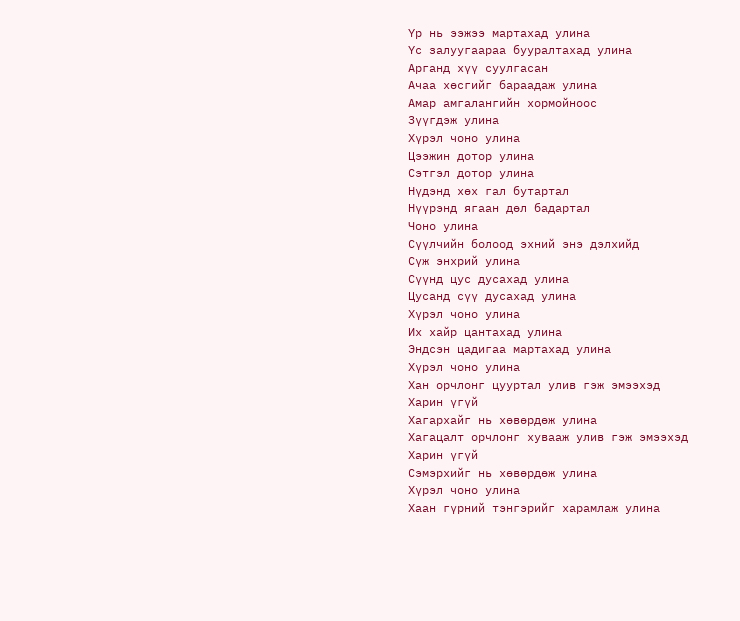Үр нь ээжээ мартахад улина
Үс залуугаараа бууралтахад улина
Арганд хүү суулгасан
Ачаа хөсгийг бараадаж улина
Амар амгалангийн хормойноос
Зүүгдэж улина
Хүрэл чоно улина
Цээжин дотор улина
Сэтгэл дотор улина
Нүдэнд хөх гал бутартал
Нүүрэнд ягаан дөл бадартал
Чоно улина
Сүүлчийн болоод эхний энэ дэлхийд
Сүж энхрий улина
Сүүнд цус дусахад улина
Цусанд сүү дусахад улина
Хүрэл чоно улина
Их хайр цантахад улина
Эндсэн цадигаа мартахад улина
Хүрэл чоно улина
Хан орчлонг цууртал улив гэж эмээхэд
Харин үгүй
Хагархайг нь хөвөрдөж улина
Хагацалт орчлонг хувааж улив гэж эмээхэд
Харин үгүй
Сэмэрхийг нь хөвөрдөж улина
Хүрэл чоно улина
Хаан гүрний тэнгэрийг харамлаж улина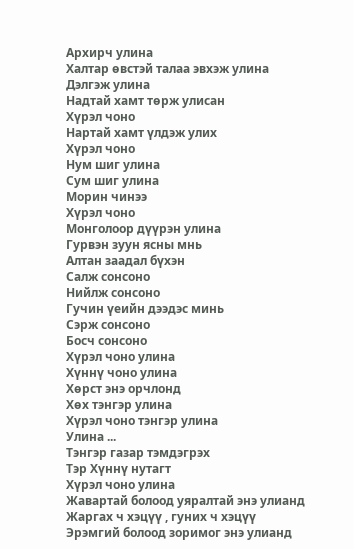Архирч улина
Халтар өвстэй талаа эвхэж улина
Дэлгэж улина
Надтай хамт төрж улисан
Хүрэл чоно
Нартай хамт үлдэж улих
Хүрэл чоно
Нум шиг улина
Сум шиг улина
Морин чинээ
Хүрэл чоно
Монголоор дүүрэн улина
Гурвэн зуун ясны мнь
Алтан заадал бүхэн
Салж сонсоно
Нийлж сонсоно
Гучин үеийн дээдэс минь
Сэрж сонсоно
Босч сонсоно
Хүрэл чоно улина
Хүннү чоно улина
Хөрст энэ орчлонд
Хөх тэнгэр улина
Хүрэл чоно тэнгэр улина
Улина ...
Тэнгэр газар тэмдэгрэх
Тэр Хүннү нутагт
Хүрэл чоно улина
Жавартай болоод уяралтай энэ улианд
Жаргах ч хэцүү , гуних ч хэцүү
Эрэмгий болоод зоримог энэ улианд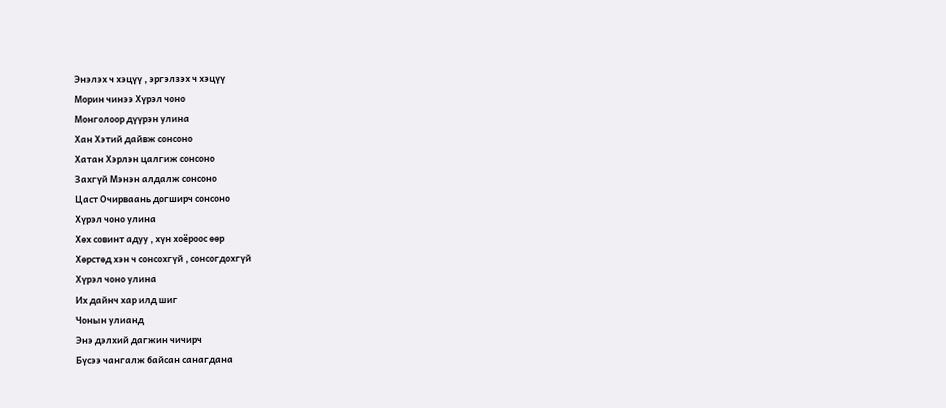Энэлэх ч хэцүү , эргэлзэх ч хэцүү
Морин чинээ Хүрэл чоно
Монголоор дүүрэн улина
Хан Хэтий дайвж сонсоно
Хатан Хэрлэн цалгиж сонсоно
Захгүй Мэнэн алдалж сонсоно
Цаст Очирваань догширч сонсоно
Хүрэл чоно улина
Хөх совинт адуу , хүн хоёроос өөр
Хөрстөд хэн ч сонсохгүй , сонсогдохгүй
Хүрэл чоно улина
Их дайнч хар илд шиг
Чонын улианд
Энэ дэлхий дагжин чичирч
Бүсээ чангалж байсан санагдана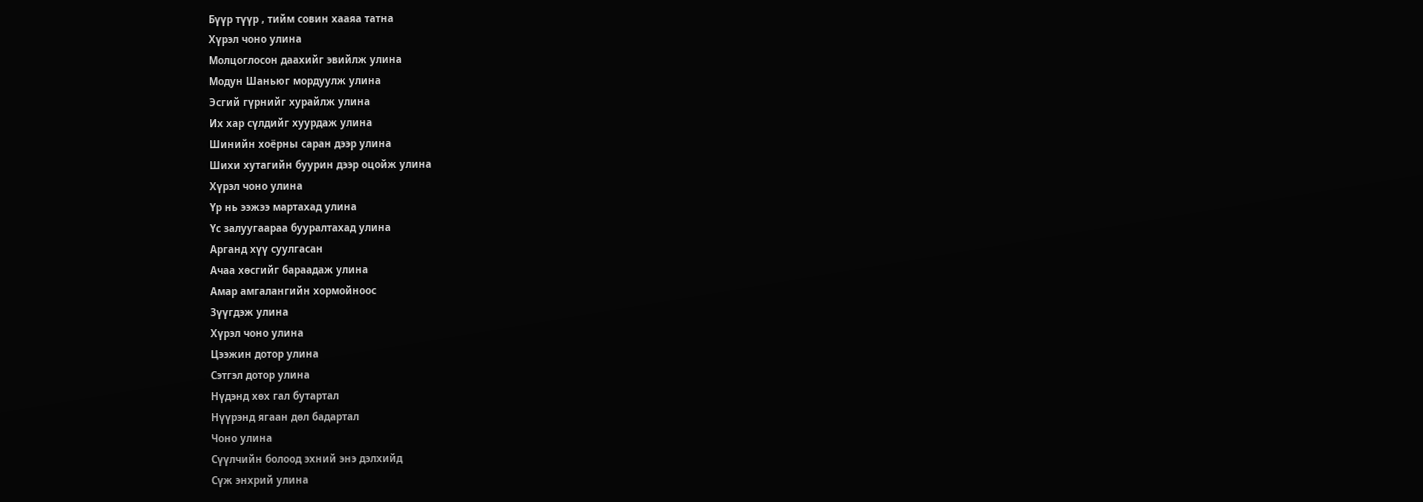Бүүр түүр , тийм совин хааяа татна
Хүрэл чоно улина
Молцоглосон даахийг эвийлж улина
Модун Шаньюг мордуулж улина
Эсгий гүрнийг хурайлж улина
Их хар сүлдийг хуурдаж улина
Шинийн хоёрны саран дээр улина
Шихи хутагийн буурин дээр оцойж улина
Хүрэл чоно улина
Үр нь ээжээ мартахад улина
Үс залуугаараа бууралтахад улина
Арганд хүү суулгасан
Ачаа хөсгийг бараадаж улина
Амар амгалангийн хормойноос
Зүүгдэж улина
Хүрэл чоно улина
Цээжин дотор улина
Сэтгэл дотор улина
Нүдэнд хөх гал бутартал
Нүүрэнд ягаан дөл бадартал
Чоно улина
Сүүлчийн болоод эхний энэ дэлхийд
Сүж энхрий улина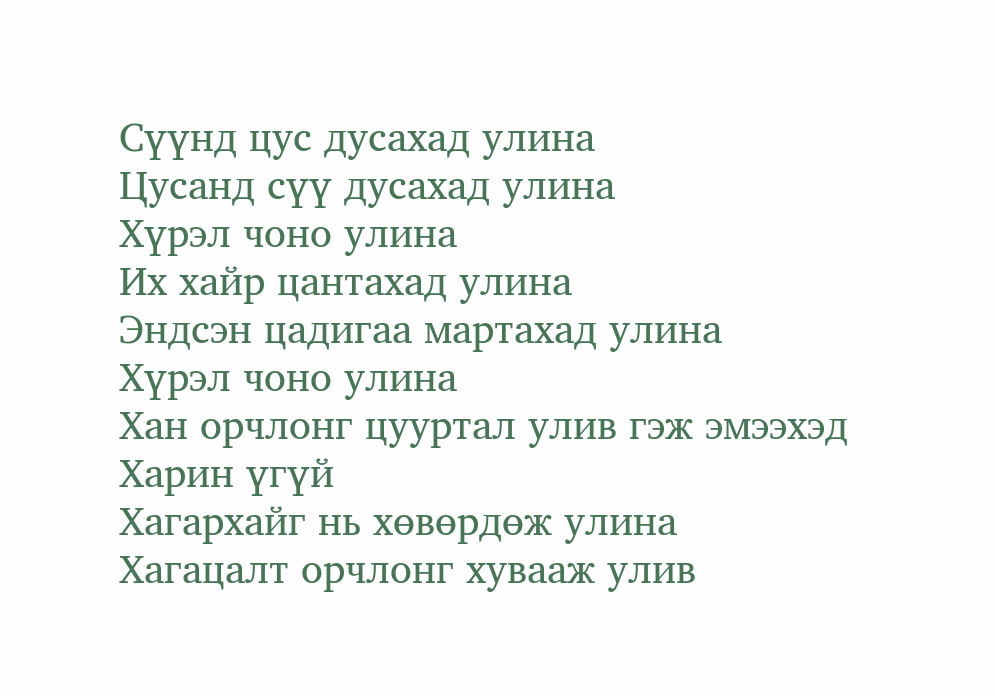Сүүнд цус дусахад улина
Цусанд сүү дусахад улина
Хүрэл чоно улина
Их хайр цантахад улина
Эндсэн цадигаа мартахад улина
Хүрэл чоно улина
Хан орчлонг цууртал улив гэж эмээхэд
Харин үгүй
Хагархайг нь хөвөрдөж улина
Хагацалт орчлонг хувааж улив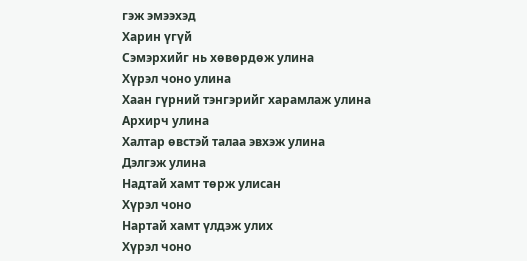гэж эмээхэд
Харин үгүй
Сэмэрхийг нь хөвөрдөж улина
Хүрэл чоно улина
Хаан гүрний тэнгэрийг харамлаж улина
Архирч улина
Халтар өвстэй талаа эвхэж улина
Дэлгэж улина
Надтай хамт төрж улисан
Хүрэл чоно
Нартай хамт үлдэж улих
Хүрэл чоно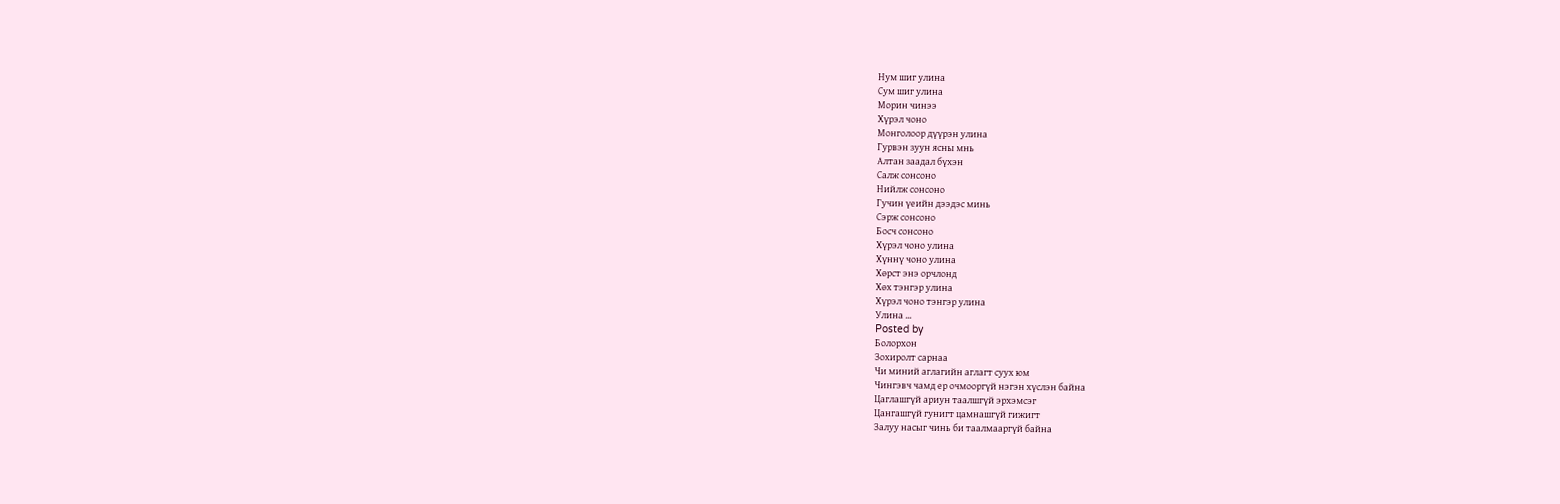Нум шиг улина
Сум шиг улина
Морин чинээ
Хүрэл чоно
Монголоор дүүрэн улина
Гурвэн зуун ясны мнь
Алтан заадал бүхэн
Салж сонсоно
Нийлж сонсоно
Гучин үеийн дээдэс минь
Сэрж сонсоно
Босч сонсоно
Хүрэл чоно улина
Хүннү чоно улина
Хөрст энэ орчлонд
Хөх тэнгэр улина
Хүрэл чоно тэнгэр улина
Улина ...
Posted by
Болорхон
Зохиролт сарнаа
Чи миний аглагийн аглагт суух юм
Чингэвч чамд ер очмооргүй нэгэн хүслэн байна
Цаглашгүй ариун таалшгүй эрхэмсэг
Цангашгүй гунигт цамнашгүй гижигт
Залуу насыг чинь би таалмааргүй байна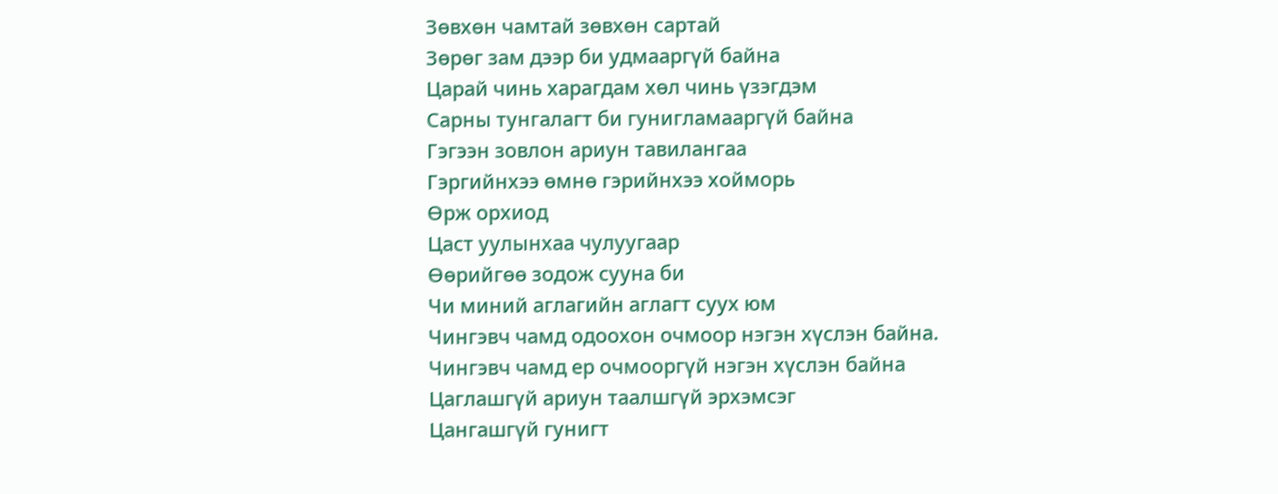Зөвхөн чамтай зөвхөн сартай
Зөрөг зам дээр би удмааргүй байна
Царай чинь харагдам хөл чинь үзэгдэм
Сарны тунгалагт би гунигламааргүй байна
Гэгээн зовлон ариун тавилангаа
Гэргийнхээ өмнө гэрийнхээ хойморь
Өрж орхиод
Цаст уулынхаа чулуугаар
Өөрийгөө зодож сууна би
Чи миний аглагийн аглагт суух юм
Чингэвч чамд одоохон очмоор нэгэн хүслэн байна.
Чингэвч чамд ер очмооргүй нэгэн хүслэн байна
Цаглашгүй ариун таалшгүй эрхэмсэг
Цангашгүй гунигт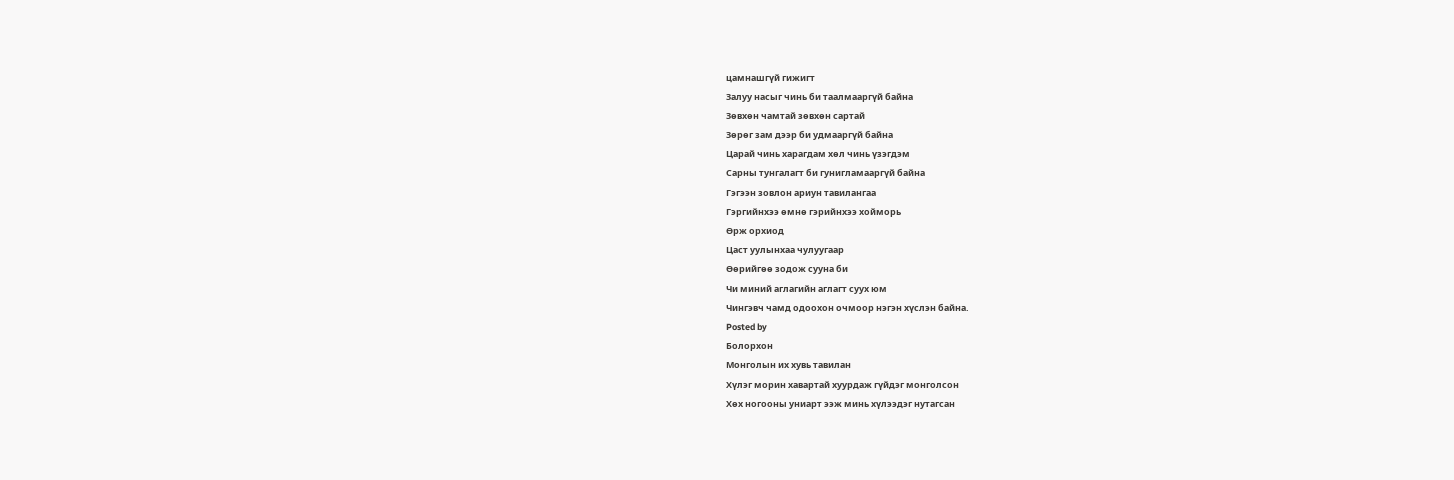цамнашгүй гижигт
Залуу насыг чинь би таалмааргүй байна
Зөвхөн чамтай зөвхөн сартай
Зөрөг зам дээр би удмааргүй байна
Царай чинь харагдам хөл чинь үзэгдэм
Сарны тунгалагт би гунигламааргүй байна
Гэгээн зовлон ариун тавилангаа
Гэргийнхээ өмнө гэрийнхээ хойморь
Өрж орхиод
Цаст уулынхаа чулуугаар
Өөрийгөө зодож сууна би
Чи миний аглагийн аглагт суух юм
Чингэвч чамд одоохон очмоор нэгэн хүслэн байна.
Posted by
Болорхон
Монголын их хувь тавилан
Хүлэг морин хавартай хуурдаж гүйдэг монголсон
Хөх ногооны униарт ээж минь хүлээдэг нутагсан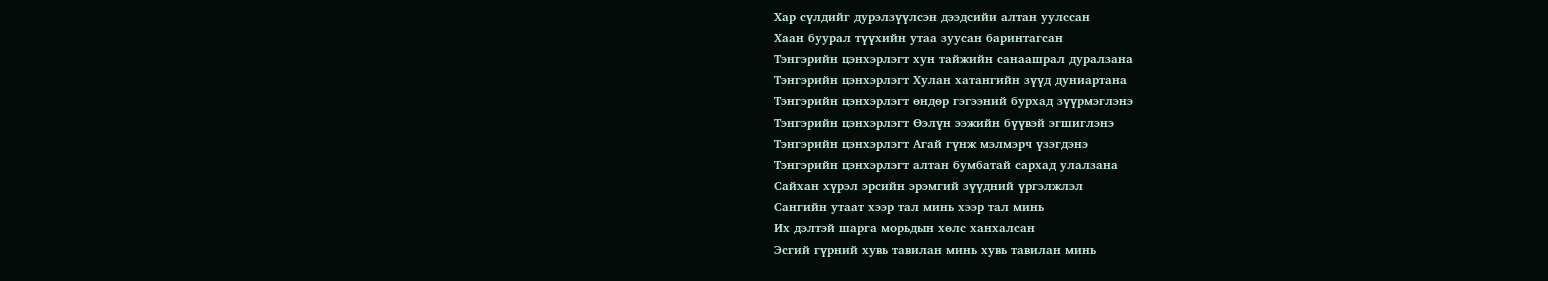Хар сүлдийг дурэлзүүлсэн дээдсийи алтан уулссан
Хаан буурал түүхийн утаа зуусан баринтагсан
Тэнгэрийн цэнхэрлэгт хун тайжийн санаашрал дуралзана
Тэнгэрийн цэнхэрлэгт Хулан хатангийн зүүд дуниартана
Тэнгэрийн цэнхэрлэгт өндөр гэгээний бурхад зүүрмэглэнэ
Тэнгэрийн цэнхэрлэгт Өэлүн ээжийн бүүвэй эгшиглэнэ
Тэнгэрийн цэнхэрлэгт Агай гүнж мэлмэрч үзэгдэнэ
Тэнгэрийн цэнхэрлэгт алтан бумбатай сархад улалзана
Сайхан хүрэл эрсийн эрэмгий зүүдний үргэлжлэл
Сангийн утаат хээр тал минь хээр тал минь
Их дэлтэй шарга морьдын хөлс ханхалсан
Эсгий гүрний хувь тавилан минь хувь тавилан минь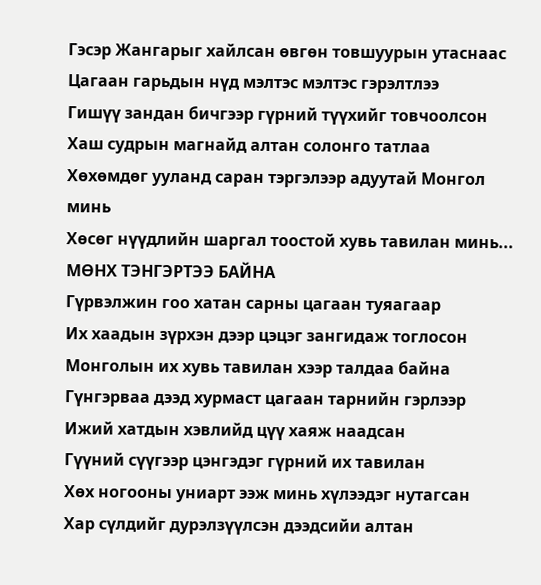Гэсэр Жангарыг хайлсан өвгөн товшуурын утаснаас
Цагаан гарьдын нүд мэлтэс мэлтэс гэрэлтлээ
Гишүү зандан бичгээр гүрний түүхийг товчоолсон
Хаш судрын магнайд алтан солонго татлаа
Хөхөмдөг ууланд саран тэргэлээр адуутай Монгол минь
Хөсөг нүүдлийн шаргал тоостой хувь тавилан минь...
МӨНХ ТЭНГЭРТЭЭ БАЙНА
Гүрвэлжин гоо хатан сарны цагаан туяагаар
Их хаадын зүрхэн дээр цэцэг зангидаж тоглосон
Монголын их хувь тавилан хээр талдаа байна
Гүнгэрваа дээд хурмаст цагаан тарнийн гэрлээр
Ижий хатдын хэвлийд цүү хаяж наадсан
Гүүний сүүгээр цэнгэдэг гүрний их тавилан
Хөх ногооны униарт ээж минь хүлээдэг нутагсан
Хар сүлдийг дурэлзүүлсэн дээдсийи алтан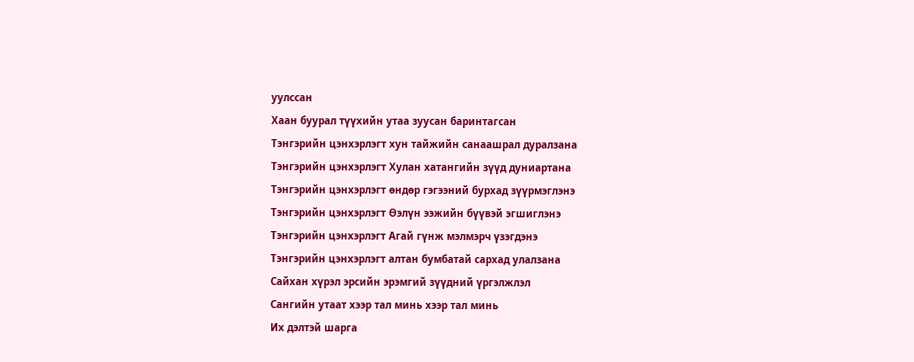уулссан
Хаан буурал түүхийн утаа зуусан баринтагсан
Тэнгэрийн цэнхэрлэгт хун тайжийн санаашрал дуралзана
Тэнгэрийн цэнхэрлэгт Хулан хатангийн зүүд дуниартана
Тэнгэрийн цэнхэрлэгт өндөр гэгээний бурхад зүүрмэглэнэ
Тэнгэрийн цэнхэрлэгт Өэлүн ээжийн бүүвэй эгшиглэнэ
Тэнгэрийн цэнхэрлэгт Агай гүнж мэлмэрч үзэгдэнэ
Тэнгэрийн цэнхэрлэгт алтан бумбатай сархад улалзана
Сайхан хүрэл эрсийн эрэмгий зүүдний үргэлжлэл
Сангийн утаат хээр тал минь хээр тал минь
Их дэлтэй шарга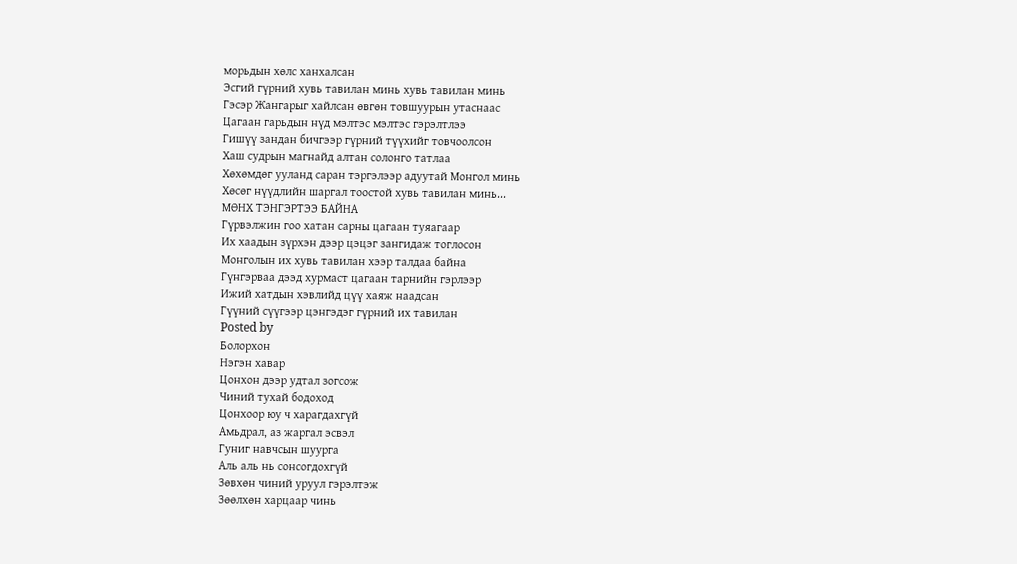морьдын хөлс ханхалсан
Эсгий гүрний хувь тавилан минь хувь тавилан минь
Гэсэр Жангарыг хайлсан өвгөн товшуурын утаснаас
Цагаан гарьдын нүд мэлтэс мэлтэс гэрэлтлээ
Гишүү зандан бичгээр гүрний түүхийг товчоолсон
Хаш судрын магнайд алтан солонго татлаа
Хөхөмдөг ууланд саран тэргэлээр адуутай Монгол минь
Хөсөг нүүдлийн шаргал тоостой хувь тавилан минь...
МӨНХ ТЭНГЭРТЭЭ БАЙНА
Гүрвэлжин гоо хатан сарны цагаан туяагаар
Их хаадын зүрхэн дээр цэцэг зангидаж тоглосон
Монголын их хувь тавилан хээр талдаа байна
Гүнгэрваа дээд хурмаст цагаан тарнийн гэрлээр
Ижий хатдын хэвлийд цүү хаяж наадсан
Гүүний сүүгээр цэнгэдэг гүрний их тавилан
Posted by
Болорхон
Нэгэн хавар
Цонхон дээр удтал зогсож
Чиний тухай бодоход
Цонхоор юу ч харагдахгүй
Амьдрал, аз жаргал эсвэл
Гуниг навчсын шуурга
Аль аль нь сонсогдохгүй
Зөвхөн чиний уруул гэрэлтэж
Зөөлхөн харцаар чинь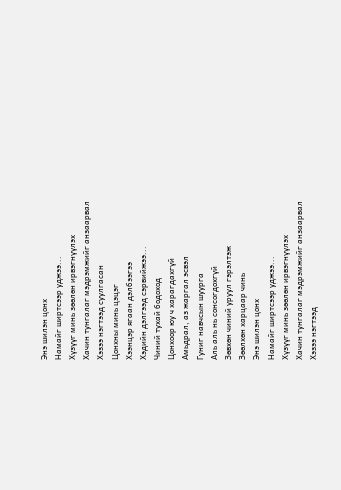Энэ шилэн цонх
Намайг ширтсээр уджээ...
Хүзүүг минь зөөлөн ирвэгнүүлэх
Хачин тунгалаг мэдрэмжийг анзаарвал
Хэзээ нэгтээд суулгасан
Цонхны минь цэцэг
Хээнцэр ягаан дэлбээгээ
Хэдийн дэлгээд сэрвийжээ...
Чиний тухай бодоход
Цонхоор юу ч харагдахгүй
Амьдрал, аз жаргал эсвэл
Гуниг навчсын шуурга
Аль аль нь сонсогдохгүй
Зөвхөн чиний уруул гэрэлтэж
Зөөлхөн харцаар чинь
Энэ шилэн цонх
Намайг ширтсээр уджээ...
Хүзүүг минь зөөлөн ирвэгнүүлэх
Хачин тунгалаг мэдрэмжийг анзаарвал
Хэзээ нэгтээд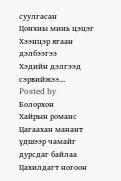суулгасан
Цонхны минь цэцэг
Хээнцэр ягаан дэлбээгээ
Хэдийн дэлгээд сэрвийжээ...
Posted by
Болорхон
Хайрын романс
Цагаахан манант үдшээр чамайг дурсдаг байлаа
Цахилдагт ногоон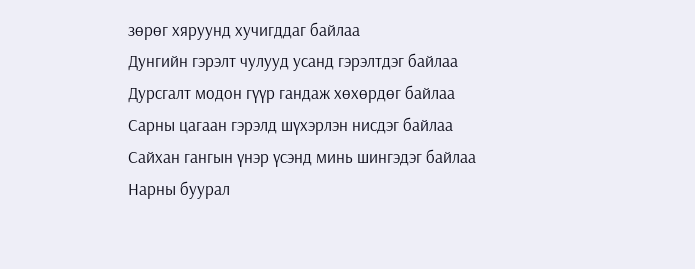зөрөг хяруунд хучигддаг байлаа
Дунгийн гэрэлт чулууд усанд гэрэлтдэг байлаа
Дурсгалт модон гүүр гандаж хөхөрдөг байлаа
Сарны цагаан гэрэлд шүхэрлэн нисдэг байлаа
Сайхан гангын үнэр үсэнд минь шингэдэг байлаа
Нарны буурал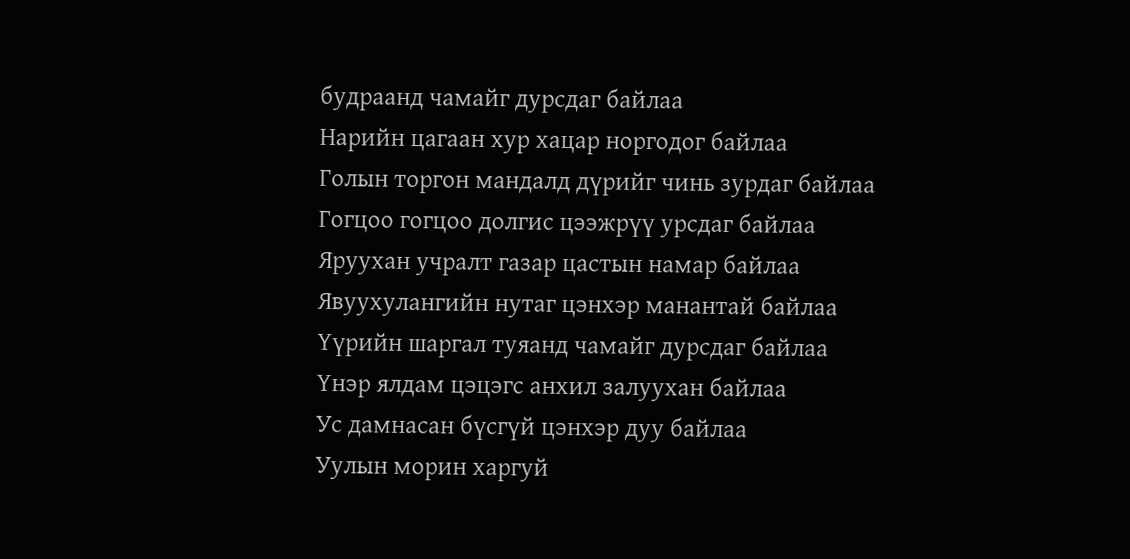будраанд чамайг дурсдаг байлаа
Нарийн цагаан хур хацар норгодог байлаа
Голын торгон мандалд дүрийг чинь зурдаг байлаа
Гогцоо гогцоо долгис цээжрүү урсдаг байлаа
Яруухан учралт газар цастын намар байлаа
Явуухулангийн нутаг цэнхэр манантай байлаа
Үүрийн шаргал туяанд чамайг дурсдаг байлаа
Үнэр ялдам цэцэгс анхил залуухан байлаа
Ус дамнасан бүсгүй цэнхэр дуу байлаа
Уулын морин харгуй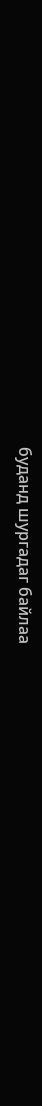буданд шургадаг байлаа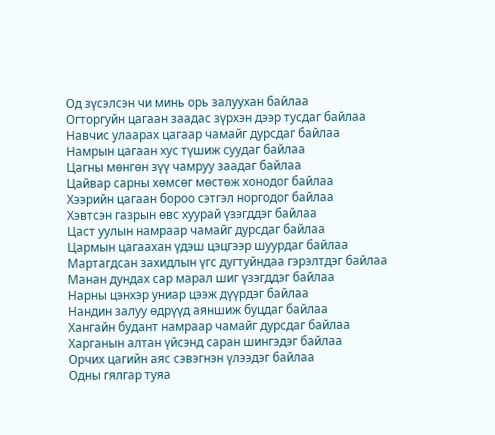Од зүсэлсэн чи минь орь залуухан байлаа
Огторгуйн цагаан заадас зүрхэн дээр тусдаг байлаа
Навчис улаарах цагаар чамайг дурсдаг байлаа
Намрын цагаан хус түшиж суудаг байлаа
Цагны мөнгөн зүү чамруу заадаг байлаа
Цайвар сарны хөмсөг мөстөж хонодог байлаа
Хээрийн цагаан бороо сэтгэл норгодог байлаа
Хэвтсэн газрын өвс хуурай үзэгддэг байлаа
Цаст уулын намраар чамайг дурсдаг байлаа
Цармын цагаахан үдэш цэцгээр шуурдаг байлаа
Мартагдсан захидлын үгс дугтуйндаа гэрэлтдэг байлаа
Манан дундах сар марал шиг үзэгддэг байлаа
Нарны цэнхэр униар цээж дүүрдэг байлаа
Нандин залуу өдрүүд аяншиж буцдаг байлаа
Хангайн будант намраар чамайг дурсдаг байлаа
Харганын алтан үйсэнд саран шингэдэг байлаа
Орчих цагийн аяс сэвэгнэн үлээдэг байлаа
Одны гялгар туяа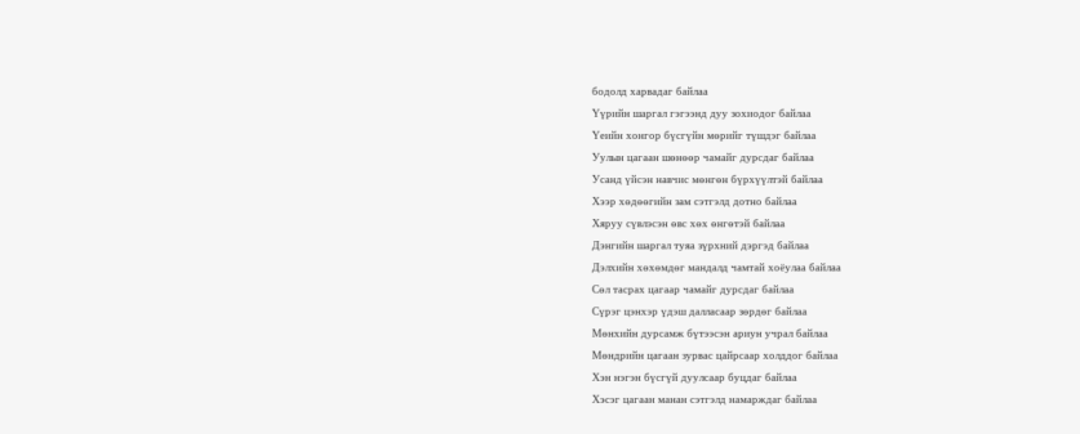бодолд харвадаг байлаа
Үүрийн шаргал гэгээнд дуу зохиодог байлаа
Үеийн хонгор бүсгүйн мөрийг түшдэг байлаа
Уулын цагаан шөнөөр чамайг дурсдаг байлаа
Усанд үйсэн навчис мөнгөн бүрхүүлтэй байлаа
Хээр хөдөөгийн зам сэтгэлд дотно байлаа
Хяруу сүвлэсэн өвс хөх өнгөтэй байлаа
Дэнгийн шаргал туяа зүрхний дэргэд байлаа
Дэлхийн хөхөмдөг мандалд чамтай хоёулаа байлаа
Сөл тасрах цагаар чамайг дурсдаг байлаа
Сүрэг цэнхэр үдэш далласаар зөрдөг байлаа
Мөнхийн дурсамж бүтээсэн ариун учрал байлаа
Мөндрийн цагаан зурвас цайрсаар холддог байлаа
Хэн нэгэн бүсгүй дуулсаар буцдаг байлаа
Хэсэг цагаан манан сэтгэлд намарждаг байлаа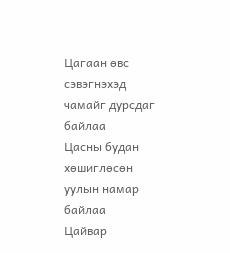Цагаан өвс сэвэгнэхэд чамайг дурсдаг байлаа
Цасны будан хөшиглөсөн уулын намар байлаа
Цайвар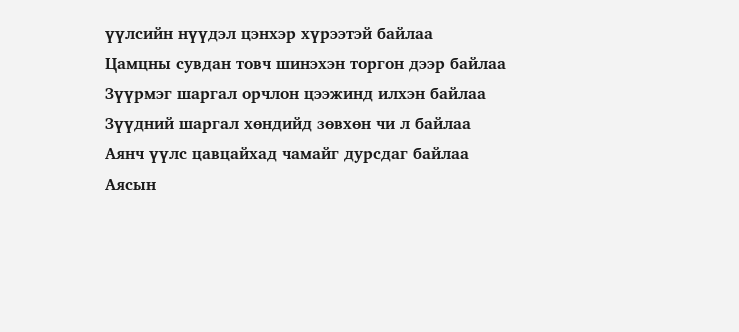үүлсийн нүүдэл цэнхэр хүрээтэй байлаа
Цамцны сувдан товч шинэхэн торгон дээр байлаа
Зүүрмэг шаргал орчлон цээжинд илхэн байлаа
Зүүдний шаргал хөндийд зөвхөн чи л байлаа
Аянч үүлс цавцайхад чамайг дурсдаг байлаа
Аясын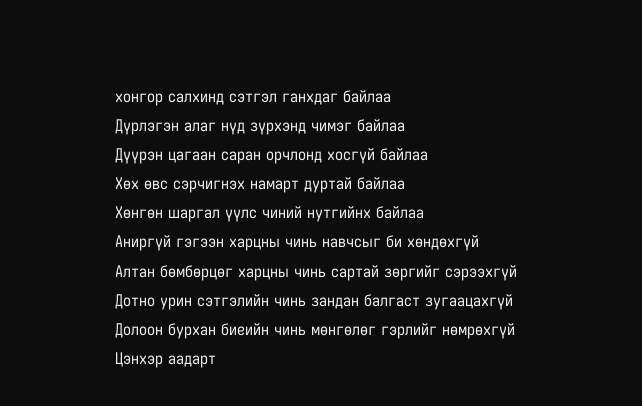хонгор салхинд сэтгэл ганхдаг байлаа
Дүрлэгэн алаг нүд зүрхэнд чимэг байлаа
Дүүрэн цагаан саран орчлонд хосгүй байлаа
Хөх өвс сэрчигнэх намарт дуртай байлаа
Хөнгөн шаргал үүлс чиний нутгийнх байлаа
Аниргүй гэгээн харцны чинь навчсыг би хөндөхгүй
Алтан бөмбөрцөг харцны чинь сартай зөргийг сэрээхгүй
Дотно урин сэтгэлийн чинь зандан балгаст зугаацахгүй
Долоон бурхан биеийн чинь мөнгөлөг гэрлийг нөмрөхгүй
Цэнхэр аадарт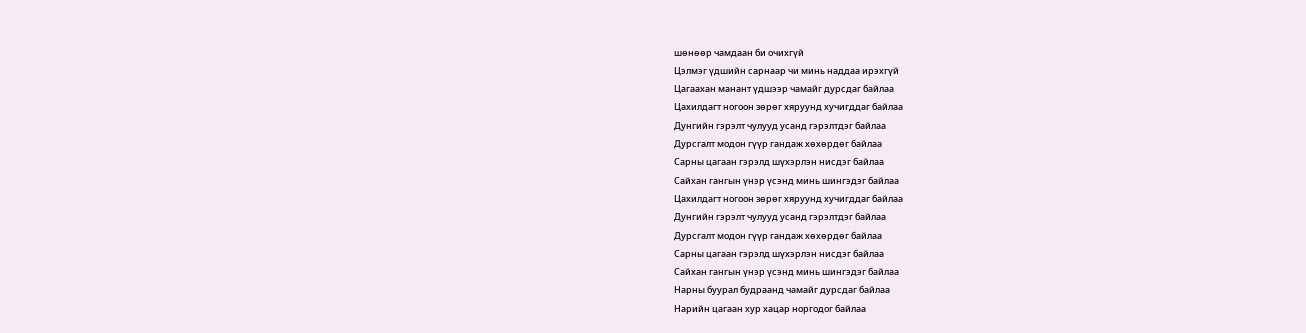шөнөөр чамдаан би очихгүй
Цэлмэг үдшийн сарнаар чи минь наддаа ирэхгүй
Цагаахан манант үдшээр чамайг дурсдаг байлаа
Цахилдагт ногоон зөрөг хяруунд хучигддаг байлаа
Дунгийн гэрэлт чулууд усанд гэрэлтдэг байлаа
Дурсгалт модон гүүр гандаж хөхөрдөг байлаа
Сарны цагаан гэрэлд шүхэрлэн нисдэг байлаа
Сайхан гангын үнэр үсэнд минь шингэдэг байлаа
Цахилдагт ногоон зөрөг хяруунд хучигддаг байлаа
Дунгийн гэрэлт чулууд усанд гэрэлтдэг байлаа
Дурсгалт модон гүүр гандаж хөхөрдөг байлаа
Сарны цагаан гэрэлд шүхэрлэн нисдэг байлаа
Сайхан гангын үнэр үсэнд минь шингэдэг байлаа
Нарны буурал будраанд чамайг дурсдаг байлаа
Нарийн цагаан хур хацар норгодог байлаа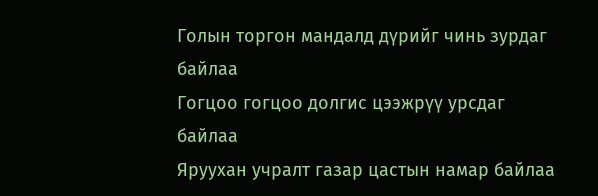Голын торгон мандалд дүрийг чинь зурдаг байлаа
Гогцоо гогцоо долгис цээжрүү урсдаг байлаа
Яруухан учралт газар цастын намар байлаа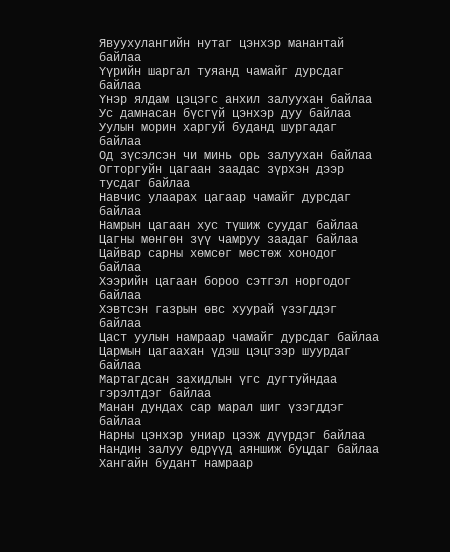Явуухулангийн нутаг цэнхэр манантай байлаа
Үүрийн шаргал туяанд чамайг дурсдаг байлаа
Үнэр ялдам цэцэгс анхил залуухан байлаа
Ус дамнасан бүсгүй цэнхэр дуу байлаа
Уулын морин харгуй буданд шургадаг байлаа
Од зүсэлсэн чи минь орь залуухан байлаа
Огторгуйн цагаан заадас зүрхэн дээр тусдаг байлаа
Навчис улаарах цагаар чамайг дурсдаг байлаа
Намрын цагаан хус түшиж суудаг байлаа
Цагны мөнгөн зүү чамруу заадаг байлаа
Цайвар сарны хөмсөг мөстөж хонодог байлаа
Хээрийн цагаан бороо сэтгэл норгодог байлаа
Хэвтсэн газрын өвс хуурай үзэгддэг байлаа
Цаст уулын намраар чамайг дурсдаг байлаа
Цармын цагаахан үдэш цэцгээр шуурдаг байлаа
Мартагдсан захидлын үгс дугтуйндаа гэрэлтдэг байлаа
Манан дундах сар марал шиг үзэгддэг байлаа
Нарны цэнхэр униар цээж дүүрдэг байлаа
Нандин залуу өдрүүд аяншиж буцдаг байлаа
Хангайн будант намраар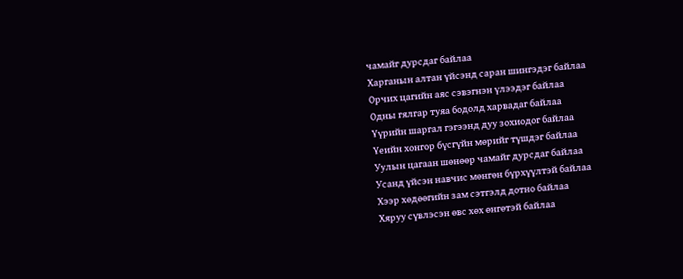чамайг дурсдаг байлаа
Харганын алтан үйсэнд саран шингэдэг байлаа
Орчих цагийн аяс сэвэгнэн үлээдэг байлаа
Одны гялгар туяа бодолд харвадаг байлаа
Үүрийн шаргал гэгээнд дуу зохиодог байлаа
Үеийн хонгор бүсгүйн мөрийг түшдэг байлаа
Уулын цагаан шөнөөр чамайг дурсдаг байлаа
Усанд үйсэн навчис мөнгөн бүрхүүлтэй байлаа
Хээр хөдөөгийн зам сэтгэлд дотно байлаа
Хяруу сүвлэсэн өвс хөх өнгөтэй байлаа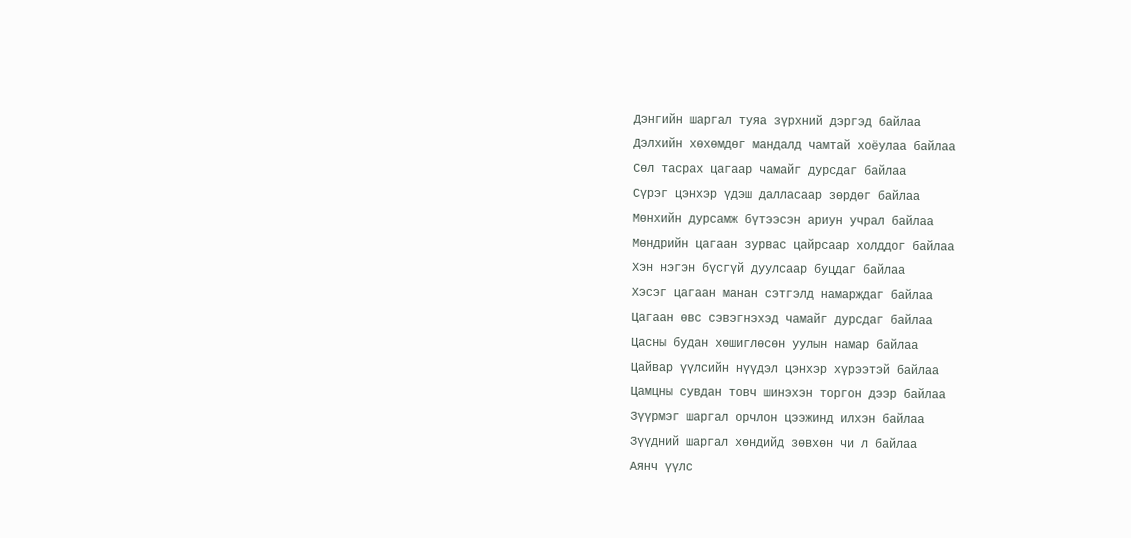Дэнгийн шаргал туяа зүрхний дэргэд байлаа
Дэлхийн хөхөмдөг мандалд чамтай хоёулаа байлаа
Сөл тасрах цагаар чамайг дурсдаг байлаа
Сүрэг цэнхэр үдэш далласаар зөрдөг байлаа
Мөнхийн дурсамж бүтээсэн ариун учрал байлаа
Мөндрийн цагаан зурвас цайрсаар холддог байлаа
Хэн нэгэн бүсгүй дуулсаар буцдаг байлаа
Хэсэг цагаан манан сэтгэлд намарждаг байлаа
Цагаан өвс сэвэгнэхэд чамайг дурсдаг байлаа
Цасны будан хөшиглөсөн уулын намар байлаа
Цайвар үүлсийн нүүдэл цэнхэр хүрээтэй байлаа
Цамцны сувдан товч шинэхэн торгон дээр байлаа
Зүүрмэг шаргал орчлон цээжинд илхэн байлаа
Зүүдний шаргал хөндийд зөвхөн чи л байлаа
Аянч үүлс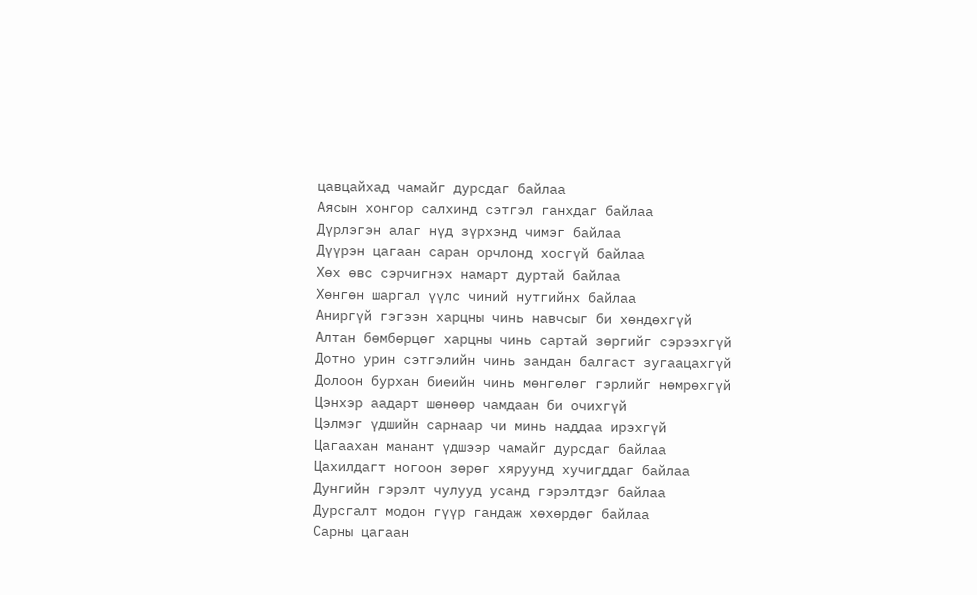цавцайхад чамайг дурсдаг байлаа
Аясын хонгор салхинд сэтгэл ганхдаг байлаа
Дүрлэгэн алаг нүд зүрхэнд чимэг байлаа
Дүүрэн цагаан саран орчлонд хосгүй байлаа
Хөх өвс сэрчигнэх намарт дуртай байлаа
Хөнгөн шаргал үүлс чиний нутгийнх байлаа
Аниргүй гэгээн харцны чинь навчсыг би хөндөхгүй
Алтан бөмбөрцөг харцны чинь сартай зөргийг сэрээхгүй
Дотно урин сэтгэлийн чинь зандан балгаст зугаацахгүй
Долоон бурхан биеийн чинь мөнгөлөг гэрлийг нөмрөхгүй
Цэнхэр аадарт шөнөөр чамдаан би очихгүй
Цэлмэг үдшийн сарнаар чи минь наддаа ирэхгүй
Цагаахан манант үдшээр чамайг дурсдаг байлаа
Цахилдагт ногоон зөрөг хяруунд хучигддаг байлаа
Дунгийн гэрэлт чулууд усанд гэрэлтдэг байлаа
Дурсгалт модон гүүр гандаж хөхөрдөг байлаа
Сарны цагаан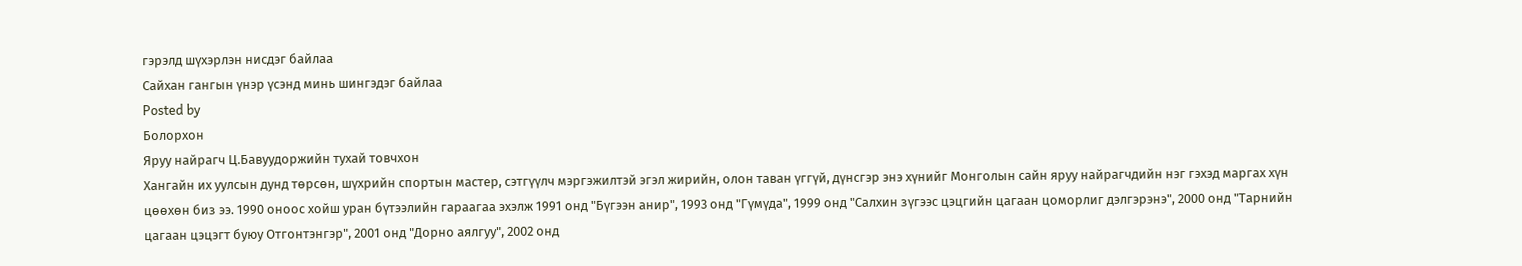гэрэлд шүхэрлэн нисдэг байлаа
Сайхан гангын үнэр үсэнд минь шингэдэг байлаа
Posted by
Болорхон
Яруу найрагч Ц.Бавуудоржийн тухай товчхон
Хангайн их уулсын дунд төрсөн, шүхрийн спортын мастер, сэтгүүлч мэргэжилтэй эгэл жирийн, олон таван үггүй, дүнсгэр энэ хүнийг Монголын сайн яруу найрагчдийн нэг гэхэд маргах хүн цөөхөн биз ээ. 1990 оноос хойш уран бүтээлийн гараагаа эхэлж 1991 онд "Бүгээн анир", 1993 онд "Гүмүда", 1999 онд "Салхин зүгээс цэцгийн цагаан цоморлиг дэлгэрэнэ", 2000 онд "Тарнийн цагаан цэцэгт буюу Отгонтэнгэр", 2001 онд "Дорно аялгуу", 2002 онд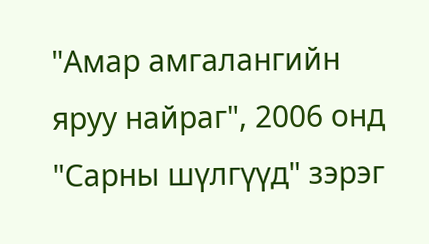"Амар амгалангийн яруу найраг", 2006 онд "Сарны шүлгүүд" зэрэг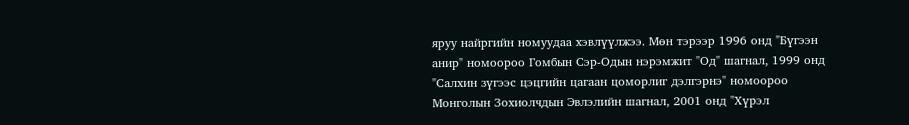яруу найргийн номуудаа хэвлүүлжээ. Мөн тэрээр 1996 онд "Бүгээн анир" номоороо Гомбын Сэр-Одын нэрэмжит "Од" шагнал, 1999 онд "Салхин зүгээс цэцгийн цагаан цоморлиг дэлгэрнэ" номоороо Монголын Зохиолчдын Эвлэлийн шагнал, 2001 онд "Хүрэл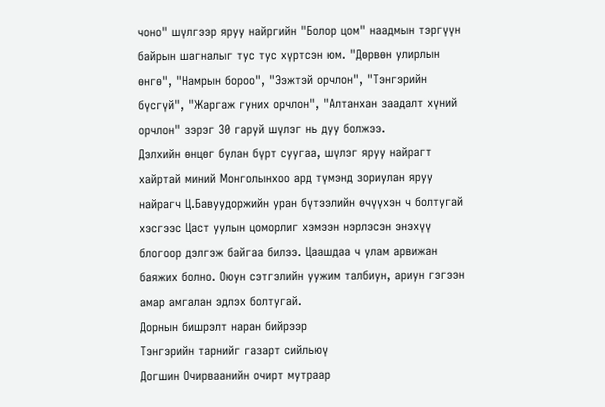чоно" шүлгээр яруу найргийн "Болор цом" наадмын тэргүүн байрын шагналыг тус тус хүртсэн юм. "Дөрвөн улирлын өнгө", "Намрын бороо", "Ээжтэй орчлон", "Тэнгэрийн бүсгүй", "Жаргаж гуних орчлон", "Алтанхан заадалт хүний орчлон" зэрэг 30 гаруй шүлэг нь дуу болжээ.
Дэлхийн өнцөг булан бүрт суугаа, шүлэг яруу найрагт хайртай миний Монголынхоо ард түмэнд зориулан яруу найрагч Ц.Бавуудоржийн уран бүтээлийн өчүүхэн ч болтугай хэсгээс Цаст уулын цоморлиг хэмээн нэрлэсэн энэхүү блогоор дэлгэж байгаа билээ. Цаашдаа ч улам арвижан баяжих болно. Оюун сэтгэлийн уужим талбиун, ариун гэгээн амар амгалан эдлэх болтугай.
Дорнын бишрэлт наран бийрээр
Тэнгэрийн тарнийг газарт сийльюү
Догшин Очирваанийн очирт мутраар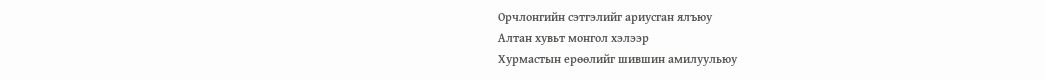Орчлонгийн сэтгэлийг ариусган ялъюу
Алтан хувьт монгол хэлээр
Хурмастын ерөөлийг шившин амилуульюу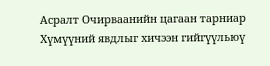Асралт Очирваанийн цагаан тарниар
Хүмүүний явдлыг хичээн гийгүүльюү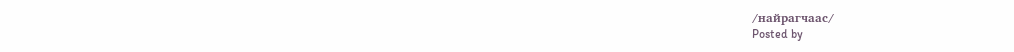/найрагчаас/
Posted by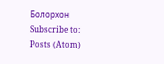Болорхон
Subscribe to:
Posts (Atom)